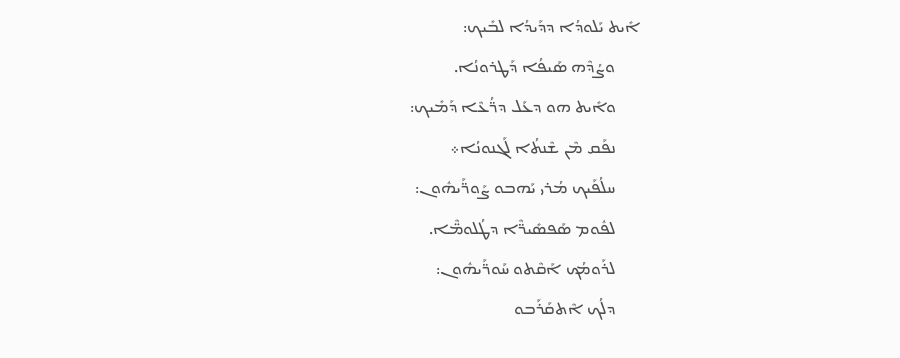ܐܺܝܬ ܝܰܠܘܕܳܐ ܕܕܰܝܕܳܐ ܠܒܺܝܟ:
      ܘܨܳܕܶܗ ܣܰܝܦܳܐ ܕܰܛܪܘܢܳܐ.
      ܘܐܺܝܬ ܗܘ ܕܥܰܠ ܕܪ̈ܳܥܶܐ ܕܰܡܺܝܟ:
      ܢܦܰܩ ܡܶܢ ܫܶܢܬܳܐ ܠܰܓܢܘܢܳܐ܀
      ܚܠܳܦܰܝܟ ܡܳܪܝ ܝܰܗܒܘ ܨܰܘܪ̈ܰܝܗܽܘܢ:
      ܠܦܽܘܡ ܣܰܦܣܺܝܪ̈ܶܐ ܕܛܳܠܘܡ̈ܶܐ.
      ܠܪܰܘܡܳܟ ܐܰܩܶܬܘ ܚܰܘܪ̈ܰܝܗܽܘܢ:
      ܕܠܳܟ ܐܶܬܩܰܪܰܒܘ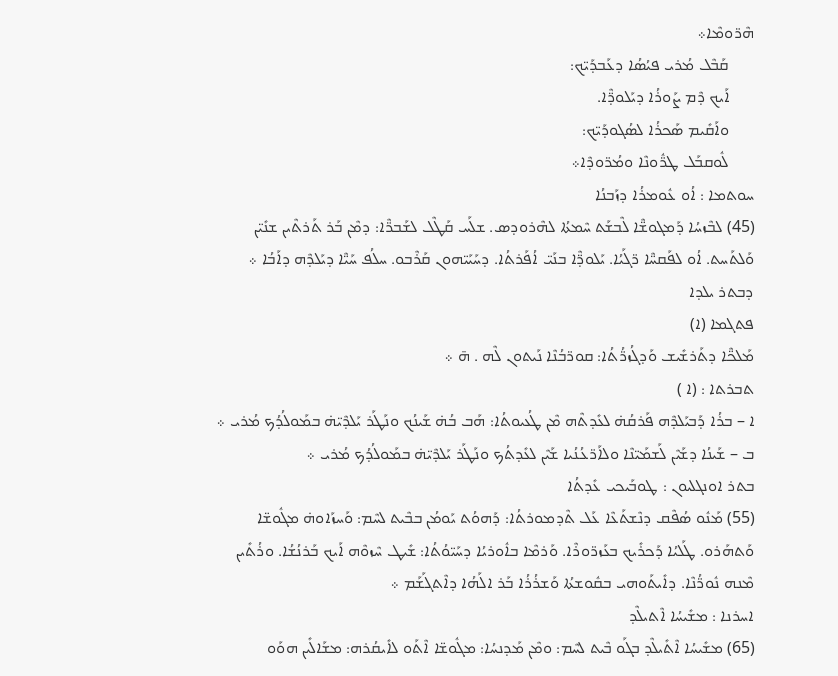ܗܶܪ̈ܘܡܶܐ܀
      ܩܰܒܶܠ ܡܳܪܝ ܦܝܳܣܳܐ ܕܥܰܒܕܰܝ̈ܟ:
      ܐܰܝܟ ܕܶܡ ܨܰܘܪܳܐ ܕܝܰܠܘܕ̈ܶܐ.
      ܘܐܰܩܺܝܡ ܣܰܟܪܳܐ ܠܣܳܓܘܕܰܝ̈ܟ:
      ܠܽܘܩܒܰܠ ܛܪ̈ܽܘܢܶܐ ܘܡܳܪ̈ܘܕܶܐ܀
ܚܘܬܡܐ : ܐܳܘ ܥܽܘܡܪܳܐ ܕܙܰܒܢܳܐ
(45) ܠܒܶܙܚܳܐ ܕܰܡܓܘܫ̈ܶܐ ܠܶܒܫܰܬ ܚܶܡܬܳܐ ܠܗܶܪܘܕܣ. ܫܠܰܚ ܩܰܛܶܠ ܠܫܰܒܪ̈ܶܐ: ܕܡܶܢ ܒܰܪ ܬܰܪܬܶܝܢ ܫܢܺܝ̈ܢ ܘܰܠܬܰܚܬ. ܐܳܘ ܠܦܰܩܚ̈ܶܐ ܪ̈ܓܰܝܳܐ. ܝܰܠܘܕ̈ܶܐ ܒܢܰܝ̈ ܐܳܦܰܪܬܳܐ. ܕܚܰܝܰܝ̈ܗܘܢ ܩܰܪܶܒܘ. ܚܠܳܦ ܚܰܝ̈ܶܐ ܕܝܰܠܕܶܗ ܕܐܰܒܳܐ ܀
ܕܒܬܪ ܝܠܕܐ
ܦܬܓܡܐ (ܐ)
ܡܰܠܟ̈ܶܐ ܕܬܰܪܫܺܝܫ ܘܰܕܓܳܙܪ̈ܳܬܳܐ: ܩܘܪ̈ܒܳܢܶܐ ܢܰܝܬܘܢ ܠܶܗ . ܗ̄ ܀
ܬܒܪܬܐ : (ܐ )
ܐ – ܒܪܳܐ ܕܰܒܝܰܠܕܶܗ ܦܰܪܩܳܗ̇ ܠܥܺܕܬܶܗ ܡܶܢ ܛܳܥܝܘܬܳܐ: ܗܰܒ ܒܳܗ̇ ܫܰܝܢܳܟ ܘܢܰܛܰܪ ܝܰܠܕܶܝ̈ܗ̇ ܒܡܰܘܠܳܕܳܟ ܡܳܪܝ ܀
ܒ – ܫܰܝܢܳܐ ܕܫܰܝܶܢ ܠܰܫܡܰܝ̈ܢܶܐ ܘܠܐܰܪ̈ܥܳܢܳܝܐ ܫܰܝܶܢ ܠܥܺܕܬܳܟ ܘܢܰܛܰܪ ܝܰܠܕܶܝ̈ܗ̇ ܒܡܰܘܠܳܕܳܟ ܡܳܪܝ ܀
ܒܬܪ ܐܘܢܓܠܝܘܢ : ܛܘܒܰܝܟܝ ܥܺܕܬܳܐ
(55) ܡܰܢܽܘ ܣܳܦܶܩ ܕܢܶܫܬܰܥܶܐ ܥܰܠ ܬܶܕܡܘܪܬܳܐ: ܕܰܗܘܳܬ ܝܰܘܡܳܢ ܒܒܶܝܬ ܠܚܶܡ: ܘܰܚܙܰܐܘܗ̇ ܡܓܽܘܫ̈ܐ ܘܰܬܗܰܪܘ. ܛܰܠܝܳܐ ܕܰܟܪܺܝܟ ܒܥܰܙܪ̈ܘܪܶܐ. ܘܰܪܡܶܐ ܒܐܽܘܪܝܳܐ ܕܚܰܝ̈ܘܳܬܳܐ: ܫܺܝܛ ܚܶܙܘܶܗ ܐܰܝܟ ܒܰܪܢܳܫܳܐ. ܘܪܳܬܺܝܢ ܡܶܢܗ ܢܽܘܪ̈ܳܢܶܐ. ܕܐܺܝܬܰܘܗܝ ܒܩܽܘܫܬܳܐ ܘܰܫܪܳܪܳܐ ܒܰܪ ܐܠܰܗܳܐ ܕܐܶܬܓܰܫܰܡ ܀
ܐܚܪܢܐ : ܡܫܺܝܚܳܐ ܐܶܬܝܠܶܕ
(65) ܡܫܺܝܚܳܐ ܐܶܬܺܝܠܶܕ ܒܓܰܘ ܒܶܝܬ ܠܚܶܡ: ܘܡܶܢ ܡܰܕܢܚܳܐ: ܡܓܽܘܫ̈ܐ ܐܶܬܰܘ ܠܐܺܝܩܳܪܗ: ܡܫܰܐܠܺܝܢ ܗܘܰܘ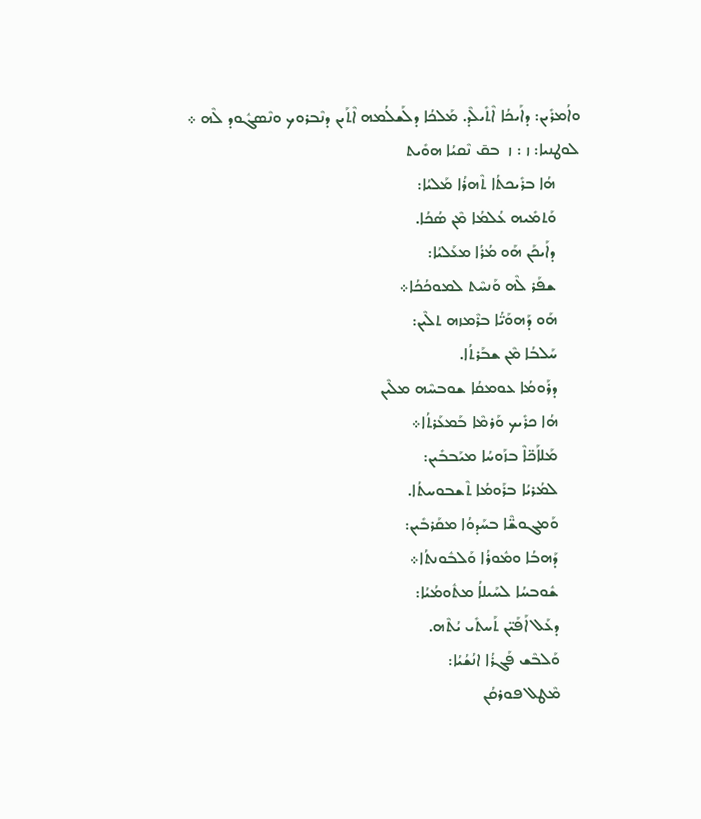ܘܐܳܡܪܺܝܢ: ܕܐܰܝܟܳܐ ܐܶܬܺܝܠܶܕ. ܡܰܠܟܳܐ ܕܠܰܫܠܳܡܗ ܐܶܬܰܝܢ ܕܢܶܒܪܘܟ ܘܢܶܣܓܽܘܕ ܠܶܗ ܀
ܠܘܛܢܝܐ: ܙ : ܙ  ܒܩ̄ ܢܶܩܝܳܐ ܗܘܺܝܬ
      ܗܳܐ ܒܪܺܝܟܬܳܐ ܬܶܗܪܳܐ ܡܰܠܝܳܐ:
      ܘܰܬܡܺܝܗ ܥܳܠܡܳܐ ܡܶܢ ܣܳܟܳܐ.
      ܕܐܰܝܟܰܢ ܗܰܘ ܡܳܪܳܐ ܡܥܰܠܝܳܐ:
      ܫܦܰܪ ܠܶܗ ܘܰܢܚܶܬ ܠܡܘܟܳܟܳܐ܀
      ܗܰܘ ܕܰܗܘܰܝ̈ܳܐ ܒܪܶܡܙܗ ܬܠܶܝܢ:
      ܚܰܠܒܳܐ ܡܶܢ ܫܒܰܪܬܳܐ.
      ܕܪܰܘܡܳܐ ܥܘܡܩܳܐ ܫܘܒܚܶܗ ܡܠܶܝܢ
      ܗܳܐ ܟܪܺܝܟ ܘܰܪܡܶܐ ܒܰܡܥܰܪܬܳܐ܀
      ܡܰܠܐܰܟ̈ܐܶ ܒܙܰܘܚܳܐ ܡܝܰܒܒܺܝܢ:
      ܠܡܳܪܝܳܐ ܒܪܰܘܡܳܐ ܬܶܫܒܘܚܬܳܐ.
      ܘܰܡܓܘܫ̈ܶܐ ܒܚܰܕܘܳܐ ܡܩܰܪܒܺܝܢ:
      ܕܰܗܒܳܐ ܘܡܽܘܪܳܐ ܘܰܠܒܽܘܢܬܳܐ܀
      ܫܽܘܒܚܳܐ ܠܚܰܝܠܐܳ ܡܬܽܘܡܳܝܳܐ:
      ܕܥܰܠ ܐܰܦܰܝ̈ܢ ܬܰܚܬܺܝ ܝܳܬܶܗ.
      ܘܰܠܒܶܫ ܦܰܓܪܳܐ ܐܢܳܫܳܝܳܐ:
      ܡܶܛܠ ܦܘܪܩܳܢ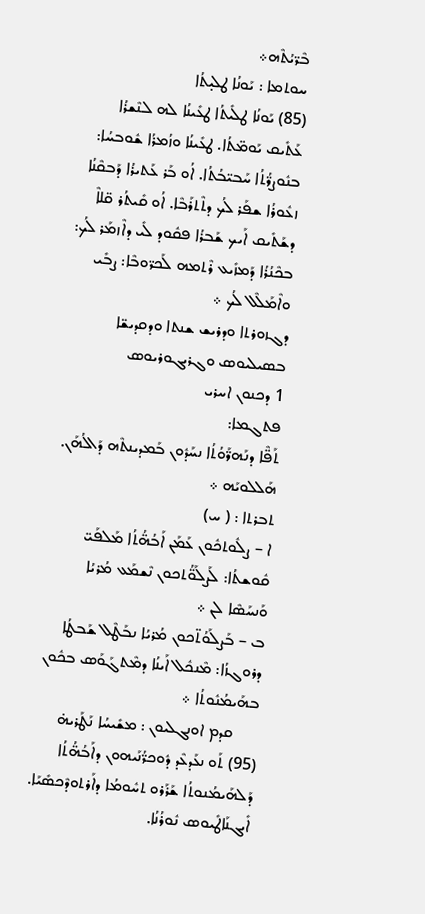ܒܶܪ̈ܝܳܬܶܗ܀
ܚܘܬܡܐ : ܝܰܘܢܳܐ ܛܠܝ̣ܬܳܐ
(85) ܝܰܘܢܳܐ ܛܠܺܝܬܳܐ ܛܥܺܝܢܳܐ ܠܗ ܠܢܶܫܪܳܐ ܥܰܬܺܝܩ ܝܰܘܡ̈ܬܳܐ. ܛܥܺܝܢܳܐ ܘܙܳܡܪܳܐ ܫܽܘܒܚܳܐ: ܒܢܽܘܨܪ̈ܳܬܳܐ ܚܰܒܝ̈ܒܳܬܳܐ. ܐܳܘ ܒܰܪ ܥܰܬܝܪܳܐ ܕܰܒܩܶܢܳܐ ܙܥܽܘܪܳܐ ܫܦܰܪ ܠܳܟ ܕܬܶܬܪܰܒܶܐ. ܐܳܘ ܩܺܝܬܳܪ ܩ̈ܠܐܶ ܕܫܰܬܺܝܩ ܐܰܝܟ ܫܰܒܪܳܐ ܦܩܽܘܕ ܠܺܝ ܕܐܶܙܡܰܪ ܠܳܟ: ܒܟܶܢܳܪܳܐ ܕܰܡܙܺܝܥ ܪܶܬܡܗ ܠܰܟܪ̈ܘܒܶܐ: ܨܒܺܝ ܘܐܶܡܰܠܶܠ ܠܳܟ ܀
ܕܓܙܘܪܬܐ ܘܕܪܝܫ ܫܢܬܐ ܘܕܩܕܝܫ̈ܐ ܒܣܝܠܝܘܣ ܘܓܪܝܓܘܪܝܘܣ
1 ܕܟܢܘܢ ܐܚܪܝ
ܦܬܓܡܐ:
ܬܰܦ̈ܶܐ ܕܢܰܗܪ̈ܰܘܳܬܳܐ ܢܚܰܕܽܘܢ ܒܰܡܕܝܢܬܶܗ ܕܰܐܠܳܗܰܢ. ܗܰܠܠܘܝܰܗ ܀
ܬܒܪܬܐ : ( ܚ)
ܐ – ܨܠܽܘܬܟܽܘܢ ܥܰܡܰܢ ܐܰܒܳܗ̈ܳܬܳܐ ܡܰܠܦܰܝ̈ ܩܽܘܫܬܳܐ: ܠܰܨܠܰܘ̈ܳܬܟܘܢ ܢܶܫܡܰܥ ܡܳܪܝܳܐ ܘܰܢܚܰܣܶܐ ܠܢ ܀
ܒ – ܒܰܨܠܰܘܳܬ̈ܟܘܢ ܡܳܪܝܳܐ ܢܒܰܛܶܠ ܫܰܒܛܳܐ ܕܪܘܓܙܳܐ: ܡܶܢܟܽܠ ܐܰܝܢܳܐ ܕܡܶܬܓܰܘܰܣ ܒܟܽܘܢ ܒܗܰܝܡܳܢܽܘܬܳܐ ܀
      ܩܕܡ ܐܘܢܓܠܝܘܢ : ܡܫܺܝܚܳܐ ܢܰܛܰܪܝܗ̇
(95) ܬܰܘ ܢܥܰܕܥܶܕ ܕܽܘܟܪ̈ܳܢܰܝܗܘܢ ܕܐܰܒܳܗ̈ܳܬܳܐ ܕܰܠܗܰܝܡܳܢܘܬܳܐ ܫܰܪܰܪܘ ܬܚܽܘܡܳܐ ܕܐܰܪܬܘܕܶܟܣܺܝܰܐ. ܐܺܝܓܢܰܐܛܺܝܘܣ ܢܽܘܪܳܢܳܐ.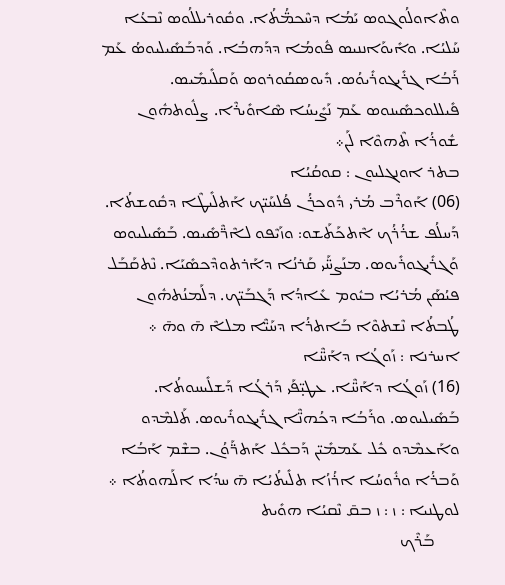ܘܬܶܐܘܠܳܘܓܘܣ ܝܰܡܳܐ ܕܚܶܟܡ̈ܳܬܳܐ. ܘܩܽܘܪܝܠܠܳܘܣ ܢܶܒܥܳܐ ܚܰܠܝܳܐ. ܘܐܺܝܘܰܐܢܢܝܣ ܦܽܘܡܳܐ ܕܕܰܗܒܳܐ. ܘܰܕܒܰܣܺܝܠܝܘܣܳ ܥܰܡ ܪܰܒܳܐ ܓܪܺܝܓܘܪܺܝܘܳܣ. ܕܺܝܘܣܩܳܘܪܘܣ ܘܰܩܠܺܝܡܺܝܣ. ܦܺܝܠܠܘܟܣܺܝܢܘܣ ܥܰܡ ܢܰܨܺܝܚܳܐ ܣܶܐܘܺܝܪܶܐ. ܨܠܽܘܬܗܽܘܢ ܫܽܘܪܳܐ ܬܶܗܘܶܐ ܠܰܢ܀
ܒܬܪ ܐܘܢܓܠܝܘܢ : ܩܘܩܳܝܳܐ
(06) ܐܰܘܪܶܒ ܡܳܪܝ ܕܽܘܟܪܳܢ ܦܳܠܚܰܝ̈ܟ ܐܰܬܠܺܝܛܶܐ ܕܩܽܘܫܬܳܐ. ܕܰܚܠܳܦ ܫܪܳܪܳܟ ܐܶܬܟܰܬܰܫܘ: ܘܙܰܝܶܦܘ ܠܐܶܪ̈ܶܣܺܝܣ. ܒܰܣܺܝܠܝܘܣ ܘܰܓܪܺܝܓܘܪܺܝܘܣ. ܡܢܰܨܚ̈ܰܝ ܩܰܪܢܳܐ ܕܐܰܪܬܘܕܶܟܣܺܝܰܐ. ܢܶܬܩܰܒܰܠ ܦܝܳܣܰܢ ܡܳܪܝܳܐ ܒܝܽܘܡ ܥܺܐܕܳܐ ܕܰܓܒܰܝ̈ܟ. ܕܠܰܡܢܳܬܗܽܘܢ ܛܳܒܬܳܐ ܢܶܫܬܘܶܐ ܒܰܐܬܪܳܐ ܕܚܰܝ̈ܶܐ ܡܠܐܶ ܗ̄ ܘܗ̄ ܀
ܐܚܪܢܐ : ܙܰܘܓܳܐ ܕܐܰܚ̈ܶܐ
(16) ܙܰܘܓܳܐ ܕܐܰܚ̈ܶܐ. ܥܛܝ̣̈ܦܰܝ ܕܰܪܓܳܐ ܕܰܫܠܺܝܚܘܬܳܐ. ܒܰܣܺܝܠܝܘܣ. ܘܪܰܒܳܐ ܕܟܳܗܢ̈ܶܐ ܓܪܺܝܓܘܪܺܝܘܣ. ܬܰܠܡܶܕܘ ܘܐܰܥܡܶܕܘ ܟܽܠ ܥܰܡܡܺܝ̈ܢ ܕܰܒܟܽܠ ܐܰܬܪ̈ܰܘܳܢ. ܒܫܶܡ ܐܰܒܳܐ ܘܰܒܪܳܐ ܘܪܽܘܚܳܐ ܐܪܳܙܳܐ ܬܠܺܝܬܳܝܳܐ ܗ̄ ܚܕܳܐ ܐܠܰܗܘܬܳܐ ܀
ܠܘܛܢܝܐ : ܙ : ܙ ܒܩ̄ ܢܶܩܝܳܐ ܗܘܺܝܬ
      ܒܰܪܶܟ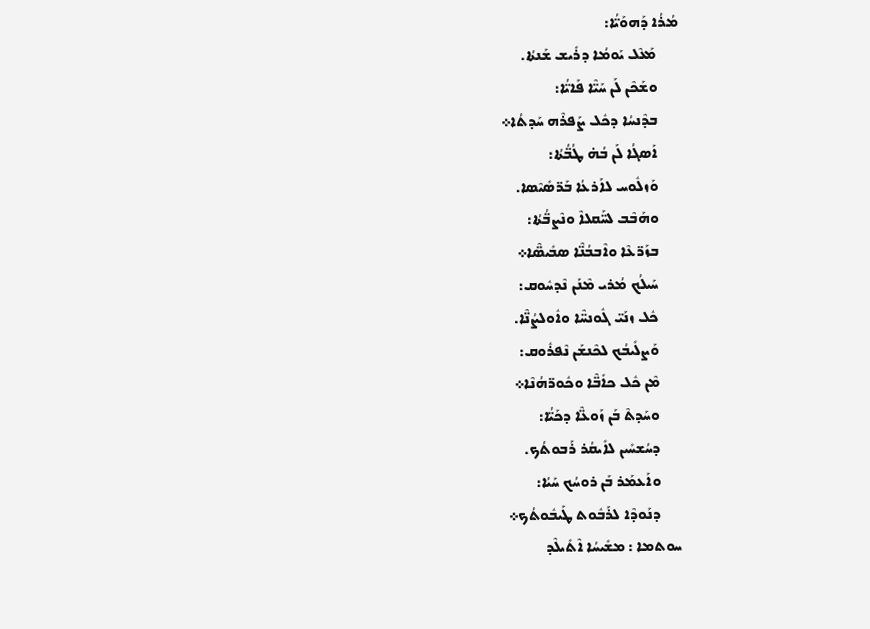ܡܳܪܳܐ ܕܰܗܘܰܝ̈ܳܐ:
      ܡܰܥܶܠ ܝܰܘܡܳܐ ܕܪܺܝܫ ܫܰܢܬܳܐ.
      ܘܫܰܟܶܢ ܠܰܢ ܚܰܝ̈ܶܐ ܦܰܐܝ̈ܳܐ:
      ܒܕܶܢܚܳܐ ܕܟܽܠ ܨܰܦܪܶܗ ܚܰܕܬܳܐ܀
      ܐܰܣܓܳܐ ܠܰܢ ܒܳܗ̇ ܛܳܒ̈ܳܬܳܐ:
      ܘܰܙܠܽܘܚ ܠܐܰܪܥܳܐ ܒܰܪ̈ܣܺܝܶܣܐ.
      ܘܗܰܒܶܒ ܠܚ̈ܰܩܠܐܶ ܘܢܶܨܒ̈ܳܬܳܐ:
      ܒܙܰܪ̈ܥܶܐ ܘܐܶܒܒܳܢ̈ܶܐ ܣܒܺܝܣ̈ܶܐ܀
      ܚܰܝܠܳܟ ܡܳܪܝ ܡܶܢܰܢ ܢܶܕܚܽܘܩ:
      ܟܽܠ ܙܢܰܝ̈ ܓܽܘܢܚ̈ܶܐ ܘܐܽܘܠܨܳܢ̈ܶܐ.
      ܘܰܨܠܺܝܒܳܟ ܠܟܶܢܫܰܢ ܢܶܦܪܽܘܩ:
      ܡܶܢ ܟܽܠ ܟܐܺܒ̈ܶܐ ܘܟܽܘܪ̈ܗܳܢܶܐ܀
      ܘܚܰܕܬܶ ܒܰܢ ܙܰܘܥ̈ܶܐ ܕܟܰܝ̈ܳܐ:
      ܕܚܳܫܚܺܝܢ ܠܐܺܝܩܳܪ ܪܰܒܘܬܳܟ.
      ܘܐܰܥܡܰܪ ܒܰܢ ܪܘܚܳܟ ܚܰܝܳܐ:
      ܕܢܰܘܕܶܐ ܠܪܰܒܽܘܬ ܛܰܝܒܽܘܬܳܟ܀
ܚܘܬܡܐ : ܡܫܺܝܚܳܐ ܐܶܬܺܝܠܶܕ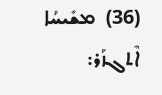(36)  ܡܫܺܝܚܳܐ ܐܶܬܓܙܰܪ: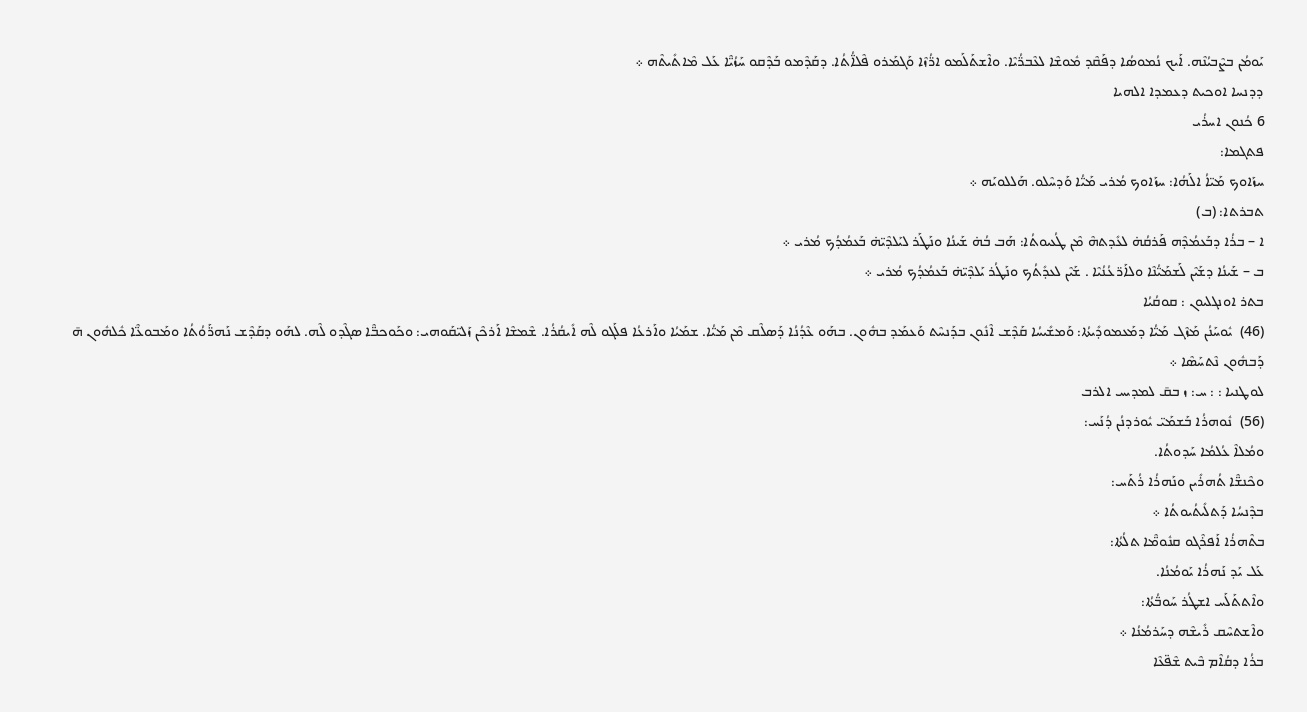ܝܰܘܡܳܢ ܒܨܶܒܝܳܢܶܗ. ܐܰܝܟ ܢܳܡܘܣܳܐ ܕܦܰܩܶܕ ܡܽܘܫܶܐ ܠܥܶܒܪ̈ܳܝܶܐ. ܘܐܶܫܬܰܠܰܡܘ ܐܪ̈ܳܙܶܐ ܘܰܓܡܰܪܘ ܦܶܠܐ̈ܳܬܳܐ. ܕܩܰܕܶܡܘ ܒܰܕܶܩܘ ܚܰܙܳܝ̈ܶܐ ܥܰܠ ܡܶܐܬܺܝܬܶܗ ܀
ܕܕܢܚܐ ܐܘܟܝܬ ܕܥܡܕܐ ܐܠܗܝܐ
6 ܟܳܢܘܢ ܐܚܪܳܝ
ܦܬܓܡܐ:
ܚܙܰܐܘܟ ܡܰܝ̈ܐܳ ܐܠܰܗܳܐ: ܚܙܰܐܘܟ ܡܳܪܝ ܡܰܝ̈ܳܐ ܘܰܕܚܶܠܘ. ܗܰܠܠܘܝܰܗ ܀
ܬܒܪܬܐ: (ܒ)
ܐ – ܒܪܳܐ ܕܒܰܥܡܳܕܶܗ ܦܰܪܩܳܗ̇ ܠܥܺܕܬܗܶ ܡܶܢ ܛܳܥܝܘܬܳܐ: ܗܰܒ ܒܳܗ̇ ܫܰܝܢܳܐ ܘܢܰܛܰܪ ܠܝܰܠܕܶܝ̈ܗ̇ ܒܰܥܡܳܕܳܟ ܡܳܪܝ ܀
ܒ – ܫܰܝܢܳܐ ܕܫܰܝܶܢ ܠܰܫܡܰܝ̈ܳܢܶܐ ܘܠܐܰܪ̈ܥܳܢܳܝܶܐ . ܫܰܝܶܢ ܠܥܕܺܬܳܟ ܘܢܰܛܳܪ ܝܰܠܕܶܝ̈ܗ̇ ܒܰܥܡܳܕܳܟ ܡܳܪܝ ܀
ܒܬܪ ܐܘܢܓܠܝܘܢ : ܩܘܩܳܝܳܐ
(46)  ܝܽܘܚܰܢܳܢ ܡܰܙܶܓ ܡܰܝ̈ܳܐ ܕܡܰܥܡܘܕܺܝܬܳܐ: ܘܰܡܫܺܝܚܳܐ ܩܰܕܶܫ ܐܶܢܽܘܢ ܒܕܰܢܚܶܬ ܘܰܥܡܰܕ ܒܗܽܘܢ. ܒܗܰܘ ܥܶܕܳܢܳܐ ܕܰܣܠܶܩ ܡܶܢ ܡܰܝ̈ܳܐ. ܫܡܰܝܳܐ ܘܐܰܪܥܳܐ ܦܠܰܓܘ ܠܶܗ ܐܺܝܩܳܪܳܐ. ܫܶܡܫܶܐ ܐܰܪܟܶܢ ܙܰܠܝ̈ܩܰܘܗܝ: ܘܟܰܘܟܒ̈ܶܐ ܣܓܶܕܘ ܠܶܗ. ܠܗܰܘ ܕܩܰܕܶܫ ܢܰܗܪ̈ܰܘܳܬܳܐ ܘܡܰܒܘܥ̈ܶܐ ܟܽܠܗܽܘܢ ܗ̄ ܕܰܒܗܽܘܢ ܢܶܬܚܰܣܶܐ ܀
ܠܘܛܢܝܐ : : ܚ: ܙ ܒܩ̄ ܠܡܕܝܚ ܐܠܪܒ
(56)  ܢܽܘܗܪܳܐ ܒܰܫܡܰܝ̈ ܝܽܘܪܕܢܳܢ ܕܳܢܰܚ:
ܘܡܳܠܐܶ ܥܳܠܡܳܐ ܚܰܕܘܬܳܐ.
ܘܟܶܢܫ̈ܶܐ ܬܳܗܪܺܝܢ ܘܢܰܗܪܳܐ ܪܳܬܰܚ:
ܒܕܶܢܚܳܐ ܕܰܬܠܺܝܬܳܝܘܬܳܐ ܀
ܒܬܶܗܪܳܐ ܐܰܦܪܶܓܘ ܩܢܽܘܡ̈ܶܐ ܬܠܳܬܳܐ:
ܥܰܠ ܝܰܕ ܢܰܗܪܳܐ ܝܰܘܡܳܢܳܐ.
ܘܐܶܬܬܰܠܰܚ ܐܫܛܳܪ ܚܰܘܒ̈ܳܬܳܐ:
ܘܐܶܫܬܚܶܩ ܪܺܝܫܶܗ ܕܚܰܪܡܳܢܳܐ ܀
ܒܪܳܐ ܕܩܳܐܶܡ ܒܶܝܬ ܫܶܦ̈ܥܶܐ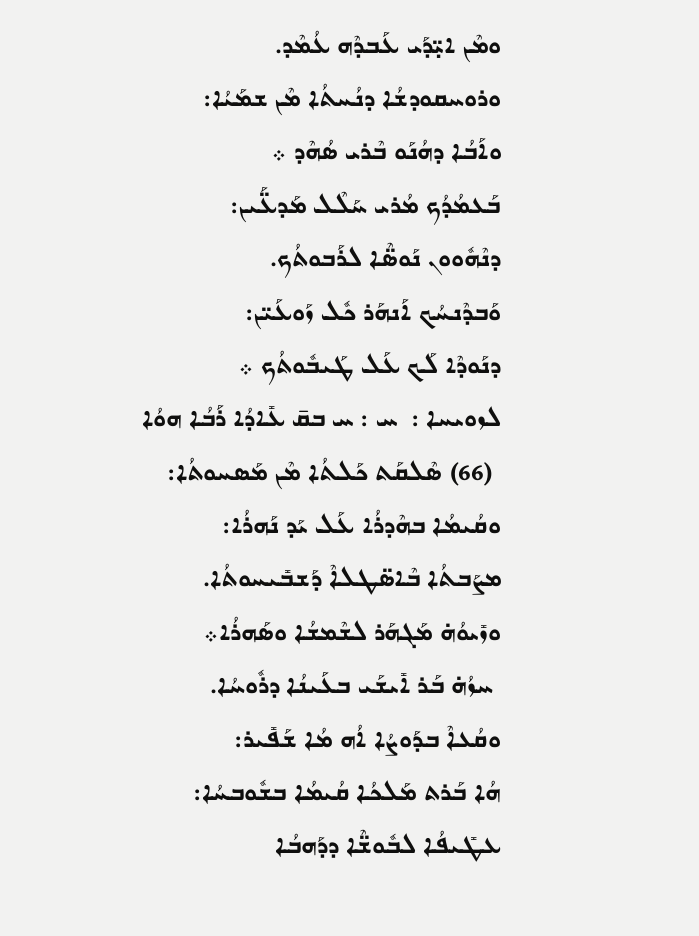ܘܡܶܢ ܐܝ̣̈ܕܰܝ ܥܰܒܕܶܗ ܥܳܡܶܕ.
ܘܪܘܚܩܘܕܫܳܐ ܕܢܳܚܬܳܐ ܡܶܢ ܫܡܰܝܳܐ:
ܘܐܰܒܳܐ ܕܗܳܢܰܘ ܒܶܪܝ ܣܳܗܶܕ ܀
ܒܰܥܡܳܕܳܟ ܡܳܪܝ ܚܰܠܶܠ ܡܰܕܥ̈ܰܝܢ:
ܕܢܶܗܽܘܘܢ ܢܰܘܣ̈ܶܐ ܠܪܰܒܘܬܳܟ.
ܘܰܒܕܶܢܚܳܟ ܐܰܢܗܰܪ ܟܽܠ ܙܰܘܥܰܝ̈ܢ:
ܕܢܰܘܕܶܐ ܠܰܟ ܥܰܠ ܛܰܝܒܽܘܬܳܟ ܀
ܠܙܘܝܚܐ :  ܚ : ܚ ܒܩ̄ ܥܺܐܕܳܐ ܪܰܒܳܐ ܗܘܳܐ
 (66) ܣܶܠܩܰܬ ܟܰܠܬܳܐ ܡܶܢ ܡܰܣܚܘܬܳܐ:
ܘܩܳܝܡܳܐ ܒܗܶܕܪܳܐ ܥܰܠ ܝܰܕ ܢܰܗܪܳܐ:
ܡܨܰܒܬܳܐ ܒܶܐܣ̈ܛܠܐܶ ܕܰܫܒܺܝܚܘܬܳܐ.
ܘܙܺܝܘܳܗ̇ ܡܰܓܗܰܪ ܠܫܶܡܫܳܐ ܘܣܰܗܪܳܐ܀
 ܚܙܳܗ̇ ܒܰܪ ܐܺܝܫܰܝ ܒܥܰܝܢܳܐ ܕܪܽܘܚܳܐ.
ܘܩܳܥܐܶ ܒܕܰܘܨܳܐ ܐܳܗ ܡܳܐ ܫܰܦܺܝܪ:
ܗܳܐ ܒܰܪܬ ܡܰܠܟܳܐ ܩܳܝܡܳܐ ܒܫܽܘܒܚܳܐ:
ܥܛܺܝܦܳܐ ܠܒܽܘܫ̈ܶܐ ܕܕܰܗܒܳܐ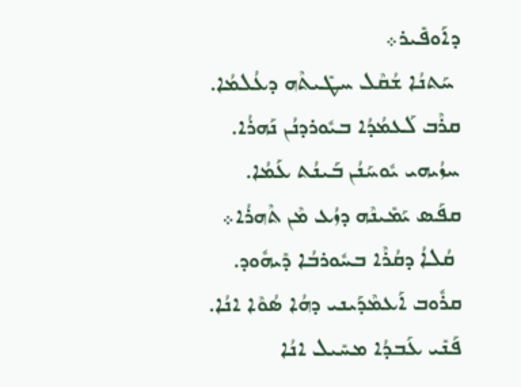ܕܐܰܘܦܺܝܪ܀
 ܚܰܬܢܳܐ ܫܳܩܶܠ ܚܛܺܝܬܶܗ ܕܥܳܠܡܳܐ.
ܩܪܶܒ ܠܰܥܡܳܕܳܐ ܒܝܽܘܪܕܢܳܢ ܢܰܗܪܳܐ.
ܚܙܳܝܗܝ ܝܽܘܚܰܢܳܢ ܒܰܝܢܳܬ ܥܰܡܳܐ.
ܩܦܰܣ ܝܰܡܺܝܢܶܗ ܕܙܳܥ ܡܶܢ ܬܶܗܪܳܐ܀
 ܩܳܠܐܳ ܕܩܳܪܶܐ ܒܚܽܘܪܒܳܐ ܕܺܝܗܽܘܕ.
ܩܪܽܘܒ ܐܰܥܡܶܕܰܝܢܝ ܕܗܳܐ ܣܳܘܶܐ ܐܢܳܐ.
ܦܰܢܺܝ ܥܰܒܕܳܐ ܡܚܺܝܠ ܐܢܳܐ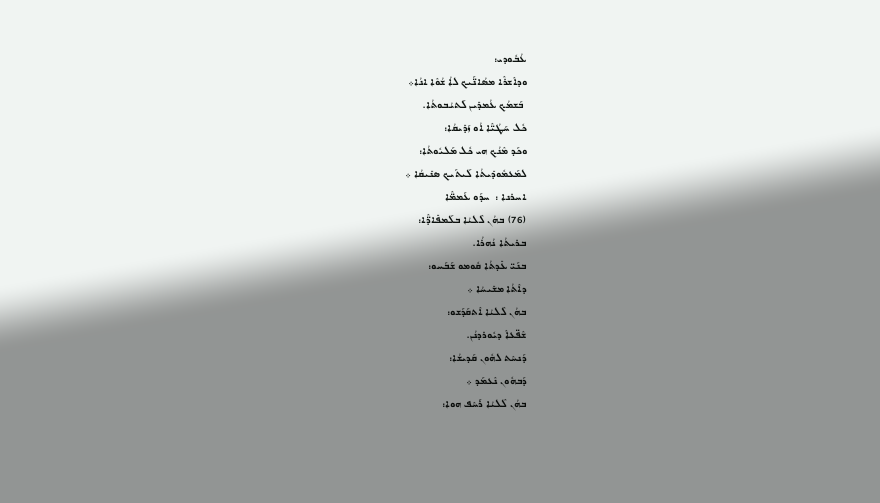ܥܳܒܽܘܕܝ:
ܘܕܐܶܫܪܶܐ ܡܣܳܐܢ̈ܰܝܟ ܠܐܳ ܫܳܘܶܐ ܐܢܳܐ܀
 ܒܰܫܡܳܟ ܥܳܡܕܺܝܢ ܠܰܬܝܳܒܘܬܳܐ.
ܟܽܠ ܚܰܛܳܝ̈ܶܐ ܐܳܘ ܙܰܕܺܝܩܳܐ:
ܘܟܰܕ ܡܶܢܳܟ ܗܝ ܟܽܠ ܡܰܠܝܽܘܬܳܐ:
ܠܡܰܥܡܽܘܕܺܝܬܳܐ ܠܰܝܬܰܝܟ ܣܢܺܝܩܳܐ ܀
ܐܚܪܢܐ :  ܚܕܰܘ ܥܰܡܡ̈ܶܐ
(76) ܒܗܳܢ ܠܶܠܝܳܐ ܒܠܰܡܦܺܐܕ̈ܶܐ:
ܒܪܝܬܳܐ ܢܳܗܪܳܐ.
ܒܢܰܝ̈ ܥܺܕܬܳܐ ܩܽܘܡܘ ܫܰܒܰܚܘ:
ܕܐܶܬܳܐ ܡܫܺܝܚܳܐ ܀
ܒܗܳܢ ܠܶܠܝܳܐ ܐܶܬܩܰܕܰܫܘ:
ܫܶܦ̈ܥܐܶ ܕܝܽܘܪܕܢܳܢ.
ܕܰܢܚܶܬ ܠܗܽܘܢ ܩܰܕܝܫܳܐ:
ܕܰܒܗܽܘܢ ܢܶܥܡܰܕ ܀
ܒܗܳܢ ܠܶܠܝܳܐ ܪܰܚܶܦ ܗܘܐ: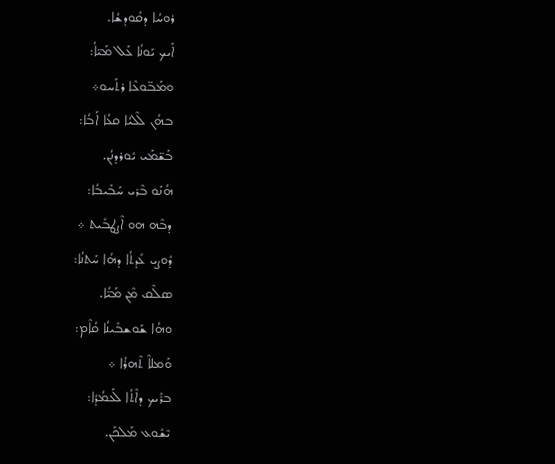ܪܘܚܳܐ ܕܩܽܘܕܫܳܐ.
ܐܰܝܟ ܝܰܘܢܳܐ ܥܰܠ ܡܰܝ̈ܐܳ:
ܘܡܰܒ̈ܘܥܶܐ ܪܬܰܚܘ܀
ܒܗܳܢ ܠܶܠܝܳܐ ܩܥܳܐ ܐܰܒܳܐ:
ܒܰܫ̈ܡܰܝ ܝܽܘܪܕܢܳܢ.
ܗܳܢܰܘ ܒܶܪܝ ܚܰܒܺܝܒܳܐ:
ܕܒܶܗ ܗܘ ܐܶܨܛܒܺܝܬ ܀
ܕܽܘܨܝ ܥܺܕܬܳܐ ܕܗܳܐ ܚܰܬܢܳܐ:
ܣܠܶܩ ܡܶܢ ܡܰܝ̈ܳܐ.
ܘܗܳܐ ܫܰܘܫܒܺܝܢܳܐ ܩܳܐܶܡ:
ܘܰܡܠܐܶ ܬܶܗܪܳܐ ܀
ܒܪܺܝܟ ܕܐܶܬܳܐ ܠܰܥܡܳܕܳܐ:
ܝܶܫܽܘܥ ܡܰܠܟܰܢ.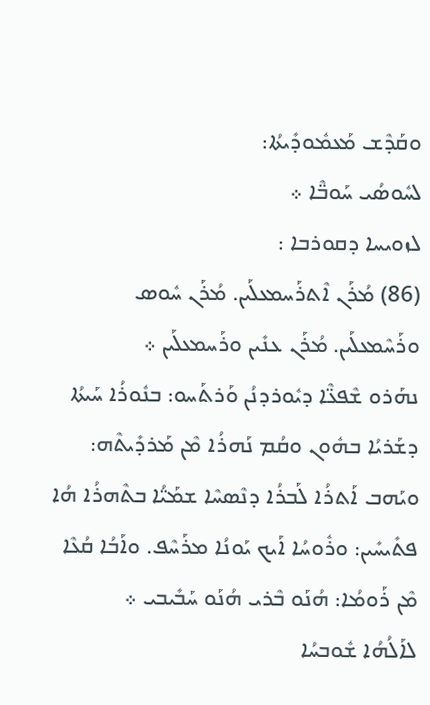ܘܩܰܕܶܫ ܡܰܥܡܽܘܕܺܝܬܳܐ:
ܠܚܽܘܣܳܝ ܚܰܘܒ̈ܶܐ ܀
ܠܙܘܝܚܐ ܕܩܘܪܒܐ :
(86) ܡܳܪܰܢ ܐܶܬܪܰܚܡܥܠܰܝܢ. ܡܳܪܰܢ ܚܽܘܣ ܘܪܰܚܶܡܥܠܰܝܢ. ܡܳܪܰܢ ܥܢܺܝܢ ܘܪܰܚܡܥܠܰܝܢ ܀
ܢܗܰܪܘ ܫܶܦܥ̈ܶܐ ܕܝܽܘܪܕܢܳܢ ܘܰܪܬܰܚܘ: ܒܢܽܘܪܳܐ ܚܰܝܬܳܐ ܕܫܰܪܝܳܐ ܒܗܽܘܢ ܘܩܳܡ ܢܰܗܪܳܐ ܡܶܢ ܡܰܪܕܺܝܬܶܗ: ܘܝܰܗܒ ܐܰܬܪܳܐ ܠܰܒܪܳܐ ܕܢܶܣܚܶܐ ܫܡܰܝ̈ܳܐ ܒܬܶܗܪܳܐ ܗܳܐ ܦܬܺܝܚܺܝܢ: ܘܪܽܘܚܳܐ ܐܰܝܟ ܝܰܘܢܳܐ ܡܪܰܚܶܦ. ܘܐܰܒܳܐ ܩܳܥܶܐ ܡܶܢ ܪܰܘܡܳܐ: ܗܳܢܰܘ ܒܶܪܝ ܗܳܢܰܘ ܚܰܒܺܝܒܝ ܀
ܠܐܰܠܳܗܳܐ ܫܽܘܒܚܳܐ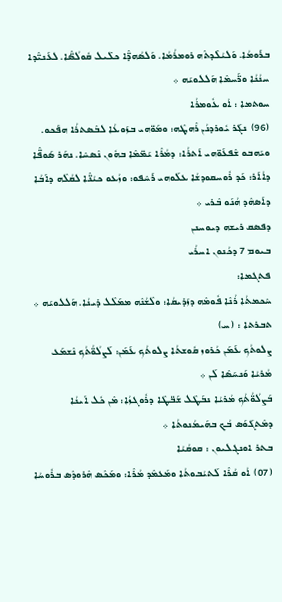ܒܪܰܘܡܳܐ. ܘܰܠܝܳܠܶܕܬܶܗ ܪܘܡܪܳܡܳܐ. ܘܰܠܣܳܗܕ̈ܶܐ ܟܠܺܝܠ ܩܽܘܠܳܣ̈ܶܐ. ܠܥܰܢܝ̈ܶܕܐ ܚܢܳܢܳܐ ܘܪ̈ܰܚܡܶܐ ܗܰܠܠܘܝܰܗ ܀
ܚܘܬܡܐ : ܐܳܘ ܥܽܘܡܪܳܐ
(96) ܢܓܰܪ ܝܽܘܪܕܢܳܢ ܪܶܗܛܶܗ: ܘܡܰܘ̈ܗܝ ܒܙܰܘܥܳܐ ܠܒܶܣܬܪܳܐ ܗܦܰܟܘ. ܘܝܰܗܒܘ ܫܶܦܥܰܘ̈ܗܝ ܐܰܬܪܳܐ: ܕܡܳܪܶܐ ܝܰܡ̈ܡܶܐ ܒܗܽܘܢ ܢܶܣܚܶܐ. ܢܗܰܪ ܣܰܘܦ̈ܶܐ ܕܐܳܐܰܪ: ܟܰܕ ܪܽܘܚܩܘܕܫܳܐ ܥܠܰܘܗܝ ܪܰܚܶܦܘ: ܘܙܳܥܘ ܟܝܳܢ̈ܶܐ ܠܩܳܠܶܗ ܕܐܰܒܳܐ ܕܐܰܣܗܶܕ ܗܳܢܰܘ ܒܶܪܝ ܀
ܕܦܣܩ ܪܝܫܗ ܕܝܘܚܢܢ
ܒܝܘܡ 7 ܕܟܳܢܘܢ ܐܚܪܳܝ
ܦܬܓܡܐ:
ܚܶܟܡܬܳܐ ܪܳܢܶܐ ܦܽܘܡܶܗ ܕܙܰܕܺܝܩܳܐ: ܘܠܶܫܳܢܶܗ ܡܡܰܠܶܠ ܕܺܝܢܳܐ. ܗܰܠܠܘܝܰܗ ܀
ܬܒܪܬܐ : (ܚ)
ܨܠܘܬܳܟ ܥܰܡܰܢ ܟܳܪܘܙ ܩܽܘܫܬܳܐ ܨܠܘܬܳܟ ܥܰܡܰܢ: ܠܰܨܠܳܘ̈ܳܬܳܟ ܢܶܫܡܰܥ ܡܳܪܝܳܐ ܘܰܢܚܰܣܶܐ ܠܰܢ ܀
ܒܰܨܠܳܘ̈ܳܬܳܟ ܡܳܪܝܳܐ ܢܒܰܛܶܠ ܫܰܒ̈ܛܶܐ ܕܪܽܘܓܙܳܐ: ܡܶܢ ܟܽܠ ܐܰܝܢܳܐ ܕܡܶܬܓܰܘܰܣ ܒܳܟ ܒܗܰܝܡܳܢܘܬܳܐ ܀
ܒܬܪ ܐܘܢܓܠܝܘܢ : ܩܘܩܳܝܳܐ
(07) ܐܳܘ ܩܳܪܶܐ ܠܰܬܝܳܒܘܬܳܐ ܘܡܰܥܡܶܕ ܡܳܪܶܐ: ܘܡܰܟܶܣ ܗܶܪܘܕܶܣ ܒܪܽܘܚܳܐ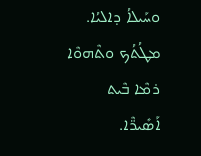ܘܚܰܝܠܐܳ ܕܐܠܝܳܐ. ܡܛܳܬܳܟ ܘܬܶܗܘܶܐ ܪܡܶܐ ܒܶܝܬ ܐܰܣܺܝܪ̈ܶܐ.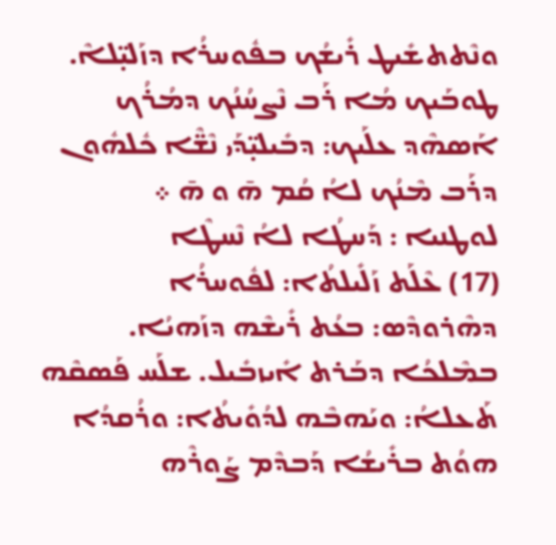ܘܢܶܬܬܫܺܝܛ ܪܺܝܫܳܟ ܒܦܽܘܚܪܳܐ ܕܙܰܠܝ̣̈ܠܐܶ. ܛܘܒܰܝܟ ܡܳܐ ܪܰܒ ܢܶܨܚܳܢܳܟ ܕܡܳܪܳܟ ܐܰܣܗܶܕ ܥܠܰܝܟ: ܕܒܺܝܠܝ̣̈ܕܰܝ ܢܶܫ̈ܶܐ ܟܽܠܗܽܘܢ ܕܪܰܒ ܡܶܢܳܟ ܠܐܳ ܩܳܡ ܗ̄ ܘ ܗ̄ ܀
ܠܘܛܢܝܐ : ܕܰܚܛܳܐ ܠܐܳ ܢܶܚܛܶܐ
(17) ܥܶܠܰܬ ܙܰܠܺܝܠܬܳܐ: ܠܦܽܘܚܪܳܐ ܕܗܶܪܘܕܶܣ: ܒܥܳܬ ܪܺܝܫܶܗ ܕܙܰܗܝܳܐ. ܒܡܶܠܟܳܐ ܕܒܰܪܬ ܐܺܝܙܒܺܝܠ. ܫܠܰܚ ܦܰܣܩܶܗ ܬܰܥܠܐܳ: ܘܝܰܗܒܶܗ ܠܕܳܘܺܝܬܳܐ: ܘܪܳܩܕܳܐ ܗܘܳܬ ܒܪܺܝܫܳܐ ܕܰܒܕܶܡ ܨܰܘܪܶܗ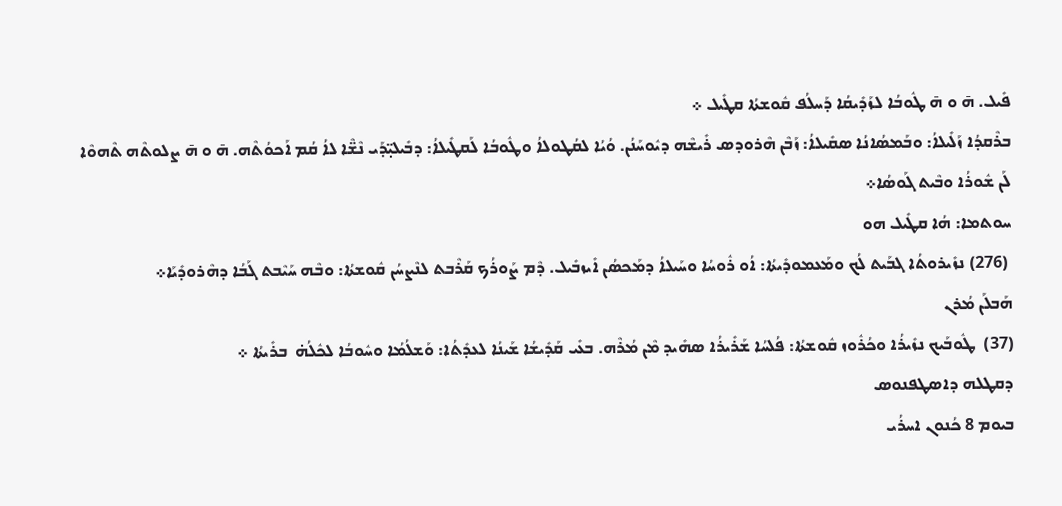ܦܺܝܠ. ܗ̄ ܘ ܗ̄ ܛܽܘܒܳܐ ܠܙܰܕܺܝܩܳܐ ܕܰܚܠܳܦ ܩܽܘܫܬܳܐ ܩܛܺܝܠ ܀
ܒܪܶܩܕܳܐ ܙܰܠܺܝܠܐܳ: ܘܒܰܡܣܳܐܢܳܐ ܣܩܺܝܠܐܳ: ܙܰܒܶܢ ܗܶܪܘܕܣ ܪܺܝܫܶܗ ܕܝܽܘܚܰܢܳܢ. ܘܳܝܳܐ ܠܩܳܛܘܠܐܳ ܘܛܽܘܒܳܐ ܠܰܩܛܺܝܠܐܳ: ܕܒܺܝܠܝ̣̈ܕܰܝ ܢܶܫ̈ܶܐ ܠܐܳ ܩܳܡ ܐܰܟܘܳܬܶܗ. ܗ̄ ܘ ܗ̄ ܨܠܘܬܶܗ ܬܶܗܘܶܐ ܠܰܢ ܫܽܘܪܳܐ ܘܒܶܝܬ ܓܰܘܣܳܐ܀
ܚܘܬܡܐ: ܗܳܐ ܩܛܺܝܠ ܗܘ
 (276) ܢܙܺܝܪܘܬܳܐ ܓܒܰܝܬ ܠܳܟ ܘܡܰܥܡܘܕܺܝܬܳܐ: ܐܳܘ ܪܽܘܚܳܐ ܘܚܰܝܠܐܳ ܕܡܰܟܣܳܢ ܐܺܝܙܒܺܝܠ. ܕܶܡ ܨܰܘܪܳܟ ܩܰܪܶܒܬ ܠܢܶܨܚܳܢ ܩܽܘܫܬܳܐ: ܘܒܶܗ ܚܰܝܶܒܬ ܓܰܒܳܐ ܕܗܶܪܘܕܺܝܰܐ܀
ܗܰܒܠܰܢ ܡܳܪܢ
(37)  ܛܽܘܒܰܝܟ ܢܙܺܝܪܳܐ ܘܟܳܪܽܘܙ ܩܽܘܫܬܳܐ: ܦܳܠܚܳܐ ܫܰܪܺܝܪܳܐ ܣܗܺܝܕ ܡܶܢ ܡܳܪܶܗ. ܒܥܺܝ ܩܰܕܺܝܫܳܐ ܫܰܝܢܳܐ ܠܥܕܺܬܳܐ: ܘܰܫܠܳܡܳܐ ܘܚܽܘܒܳܐ ܠܟܽܠܳܗ̇  ܒܪܺܝܬܳܐ ܀
ܕܩܛܠܗ ܕܐܣܛܦܢܘܣ
ܒܝܘܡ 8 ܟܳܢܘܢ ܐܚܪܳܝ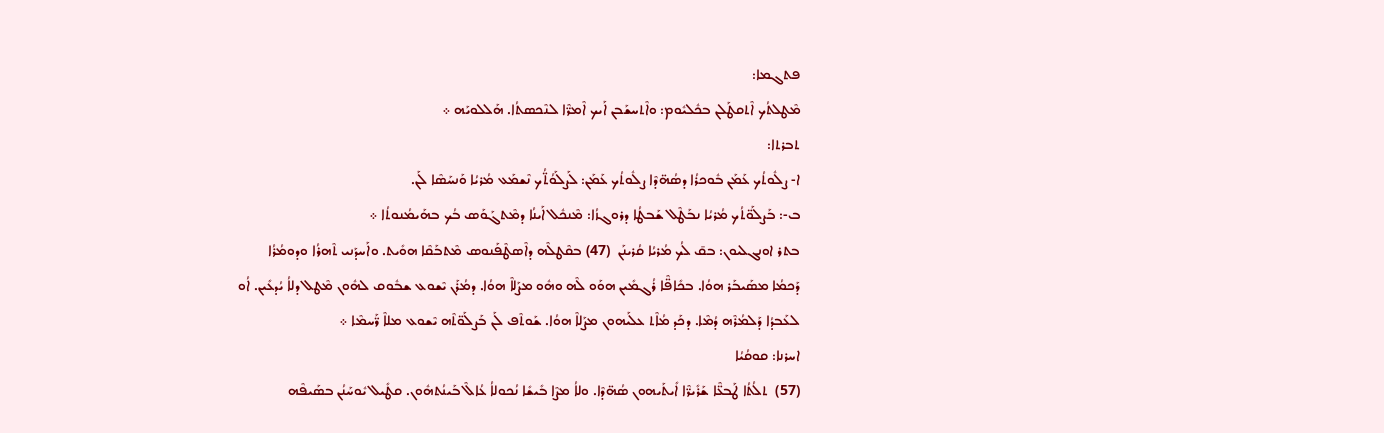ܦܬܓܡܐ:
ܡܶܛܠܬܳܟ ܐܶܬܩܛܰܠܢ ܒܟܽܠܝܽܘܡ: ܘܐܶܬܚܫܰܒܢ ܐܰܝܟ ܐܶܡܪ̈ܶܐ ܠܢܶܟܣܬܳܐ. ܗܰܠܠܘܝܰܗ ܀
ܬܒܪܬܐ:
ܐ- ܨܠܽܘܬܳܟ ܥܰܡܰܢ ܒܽܘܟܪܳܐ ܕܣܳܗ̈ܕܶܐ ܨܠܽܘܬܳܟ ܥܰܡܰܢ: ܠܰܨܠܰܘܳܬ̈ܳܟ ܢܶܫܡܰܥ ܡܳܪܝܳܐ ܘܰܢܚܰܣܶܐ ܠܰܢ.
ܒ-: ܒܰܨܠܰܘ̈ܬܳܟ ܡܳܪܝܳܐ ܢܒܰܛܶܠ ܫܰܒܛܳܐ ܕܪܘܓܙܳܐ: ܡܶܢܟܽܠ ܐܰܝܢܳܐ ܕܡܶܬܓܰܘܰܣ ܒܳܟ ܒܗܰܝܡܳܢܘܬܳܐ ܀
ܒܬܪ ܐܘܢܓܠܝܘܢ: ܒܩ̄ ܠܳܟ ܡܳܪܝܳܐ ܩܳܪܝܢܰܢ  (47) ܒܩܶܛܠܶܗ ܕܐܶܣܛܶܦܰܢܘܣ ܡܶܬܒܰܩܶܐ ܗܘܺܝܬ. ܘܐܰܚܕܰܢܝ ܬܶܗܪܳܐ ܘܕܘܡܳܪܳܐ ܕܰܟܡܳܐ ܡܣܰܝܒܰܪ ܗܘܳܐ. ܒܟܺܐܦ̈ܶܐ ܪܳܓܡܺܝܢ ܗܘܰܘ ܠܶܗ ܘܗܽܘ ܡܨܰܠܐܶ ܗܘܳܐ. ܕܡܳܪܰܢ ܝܶܫܘܥ ܫܒܽܘܩ ܠܗܽܘܢ ܡܶܛܠ ܕܠܐܳ ܝܳܕܥܺܝܢ. ܐܳܘ ܠܥܰܒܕܳܐ ܕܰܠܡܳܪܶܗ ܕܳܡܶܐ. ܕܟܰܕ ܡܳܐܶܬ ܥܠܰܝܗܘܢ ܡܨܰܠܐܶ ܗܘܳܐ. ܫܰܘܬܶܦ ܠܰܢ ܒܰܨܠܰܘ̈ܬܶܗ ܝܶܫܘܥ ܡܠܐܶ ܪ̈ܰܚܡܶܐ ܀
ܐܚܪܢܐ: ܩܘܩܳܝܳܐ
(57)  ܬܠܳܬܳܐ ܛܰܒܥ̈ܶܐ ܫܰܪܺܝܪ̈ܶܐ ܐܺܝܬܰܝܗܘܢ ܣܳܗ̈ܕܶܐ. ܘܠܐܳ ܡܨܶܐ ܒܺܝܫܺܐ ܢܳܟܘܠܐܳ ܥܳܐܠܶ ܒܰܝܢܳܬܗܽܘܢ. ܩܛܺܝܠ ܝܽܘܚܰܢܳܢ ܒܣܰܝܦܶܗ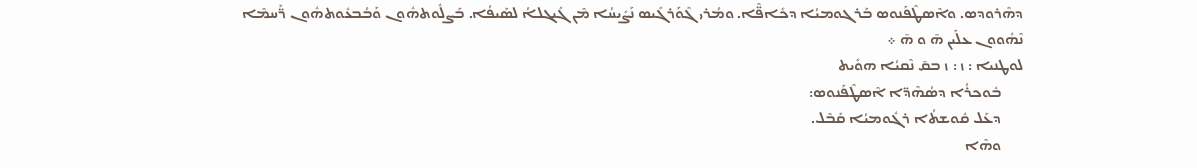ܕܗܶܪܘܕܣ. ܘܐܶܣܛܶܦܰܢܘܣ ܒܰܪܓܘܡܝܳܐ ܕܟܺܐܦ̈ܶܐ. ܘܡܳܪܝ ܓܶܘܰܪܓܺܝܣ ܢܰܨܺܝܚܳܐ ܡܶܢ ܓܺܝܓܠܐܳ ܠܣܰܝܦܳܐ. ܒܰܨܠܽܘܬܗܽܘܢ ܘܰܒܳܒܥܽܘܬܗܽܘܢ ܪ̈ܰܚܡܶܐ ܢܶܗܽܘܘܢ ܥܠܰܝܢ ܗ̄ ܘ ܗ̄ ܀
ܠܘܛܢܝܐ : ܙ : ܙ ܒܩ̄ ܢܶܩܝܳܐ ܗܘܺܝܬ
      ܒܽܘܟܪܳܐ ܕܣܳܗܶܕ̈ܐ ܐܶܣܛܶܦܰܢܘܣ:
      ܕܥܰܠ ܩܽܘܫܬܳܐ ܪܓܽܘܡܝܳܐ ܩܰܒܶܠ.
      ܘܗܶܐ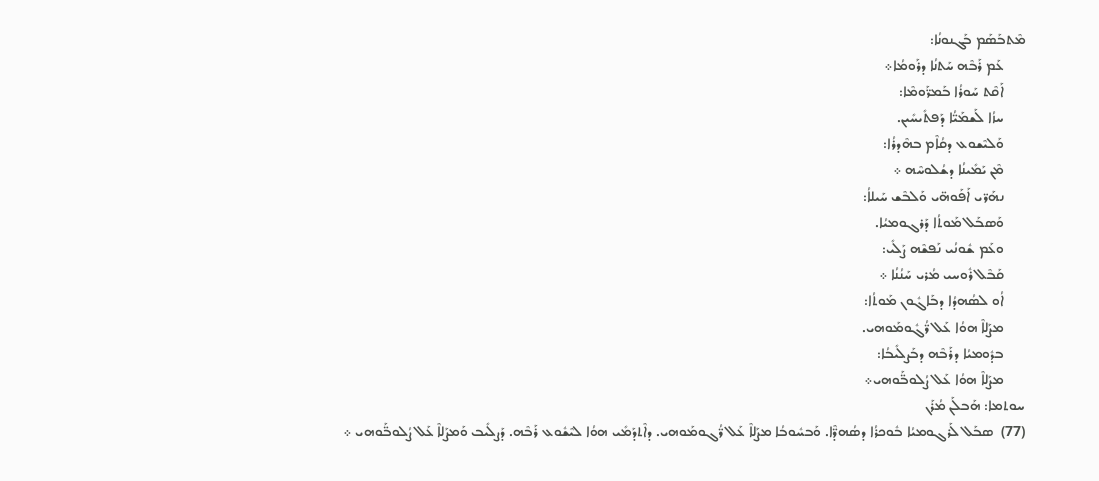ܡܶܬܒܰܣܰܡ ܒܰܓܢܘܢܳܐ:
      ܥܰܡ ܪܰܒܶܗ ܚܰܬܢܳܐ ܕܪܰܘܡܳܐ܀
      ܐܰܩܶܬ ܚܰܘܪܳܐ ܒܰܡܪ̈ܰܘܡܶܐ:
      ܚܙܳܐ ܠܰܫܡܰܝ̈ܳܐ ܕܰܦܬܺܝܚܺܝܢ.
      ܘܰܠܝܶܫܘܥ ܕܩܳܐܶܡ ܒܗܶܕܪܳܐ:
      ܡܶܢ ܝܰܡܺܝܢܳܐ ܕܫܳܠܘܚܶܗ ܀
      ܢܗܰܪ̈ܝ ܐܰܦܰܘܗ̈ܝ ܘܰܠܒܶܫ ܚܰܝܠܐܳ:
      ܘܰܣܒܰܠ ܡܰܘܬܳܐ ܕܰܪܓܘܡܝܳܐ.
      ܘܥܰܡ ܫܽܘܢܳܝ ܢܰܦܫܶܗ ܨܰܠܺܝ:
      ܩܰܒܶܠ ܪܽܘܚܝ ܡܳܪܝ ܚܰܢܳܢܳܐ ܀
      ܐܳܘ ܠܣܳܗܕܳܐ ܕܒܰܐܓܽܘܢ ܡܰܘܬܳܐ:
      ܡܨܰܠܐܶ ܗܘܳܐ ܥܰܠ ܪ̈ܳܓܽܘܡܰܘܗܝ.
      ܒܕܽܘܡܝܳܐ ܕܪܰܒܶܗ ܕܒܰܨܠܺܝܒܳܐ:
      ܡܨܰܠܐܶ ܗܘܳܐ ܥܰܠ ܨܳܠܘܒ̈ܰܘܗܝ܀
ܚܘܬܡܐ: ܗܰܒܠܰܢ ܡܳܪܰܢ
(77)  ܣܒܰܠ ܠܰܪܓܘܡܝܳܐ ܒܽܘܟܪܳܐ ܕܣܳܗܕ̈ܶܐ. ܘܰܒܚܽܘܒܳܐ ܡܨܰܠܐܶ ܥܰܠ ܪ̈ܳܓܘܡܰܘܗܝ. ܕܐܶܬܕܰܡܺܝ ܗܘܳܐ ܠܝܶܫܽܘܥ ܪܰܒܶܗ. ܕܰܨܠܺܝܒ ܘܰܡܨܰܠܐܶ ܥܰܠ ܨܳܠܘܒ̈ܰܘܗܝ ܀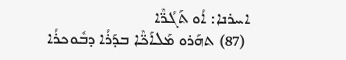ܐܚܪܢܐ: ܐܳܘ ܬܰܓܳܪ̈ܶܐ
 (87) ܬܗܰܪܘ ܡܰܠܐܰܟ̈ܶܐ ܒܕܰܪܳܐ ܕܒܽܘܟܪܳܐ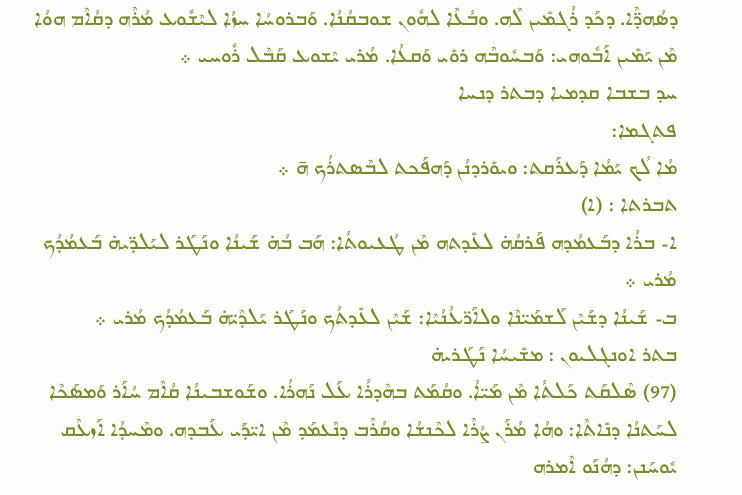ܕܣܳܗܕ̈ܶܐ. ܕܟܰܕ ܪܳܓܡܺܝܢ ܠܶܗ. ܘܒܳܥܶܐ ܠܗܽܘܢ ܫܘܒܩܳܢܳܐ. ܘܰܒܪܘܚܳܐ ܚܙܳܐ ܠܝܶܫܽܘܥ ܡܳܪܶܗ ܕܩܳܐܶܡ ܗܘܳܐ ܡܶܢ ܝܰܡܺܝܢ ܐܰܒܽܘܗܝ: ܘܰܒܚܽܘܒܶܗ ܪܘܺܝ ܘܰܩܥܳܐ. ܡܳܪܝ ܝܶܫܘܥ ܩܰܒܶܠ ܪܽܘܚܝ ܀
ܚܕ ܒܫܒܐ ܩܕܡܝܐ ܕܒܬܪ ܕܢܚܐ
ܦܬܓܡܐ:
ܡܳܐ ܠܳܟ ܝܰܡܳܐ ܕܰܥܪܰܩܬ: ܘܝܘܺܪܕܢܳܢ ܕܰܗܦܰܟܬ ܠܒܶܣܬܪܳܟ ܗ̄ ܀
ܬܒܪܬܐ : (ܐ)
ܐ- ܒܪܳܐ ܕܒܰܥܡܳܕܗ ܦܰܪܩܳܗ̇ ܠܥܺܕܬܗ ܡܶܢ ܛܳܥܝܘܬܳܐ: ܗܰܒ ܒܳܗ̇ ܫܰܝܢܳܐ ܘܢܰܛܰܪ ܠܝܰܠܕ̈ܝܗ̇ ܒܰܥܡܳܕܳܟ ܡܳܪܝ ܀
ܒ- ܫܰܝܢܳܐ ܕܫܰܝܶܢ ܠܰܫܡܰܝ̈ܢܶܐ ܘܠܐܰܪ̈ܥܳܢܳܝܶܐ: ܫܰܝܶܢ ܠܥܺܕܬܳܟ ܘܢܰܛܰܪ ܝܰܠܕܶܝ̈ܗ̇ ܒܰܥܡܳܕܳܟ ܡܳܪܝ ܀
ܒܬܪ ܐܘܢܓܠܝܘܢ : ܡܫܺܝܚܳܐ ܢܰܛܰܪܝܗ̇
(97) ܣܶܠܩܰܬ ܟܰܠܬܳܐ ܡܶܢ ܡܰܝ̈ܐܳ. ܘܩܳܡܰܬ ܒܗܶܕܪܳܐ ܥܰܠ ܢܰܗܪܳܐ. ܘܫܰܘܫܒܝܢܳܐ ܩܳܐܶܡ ܚܳܐܰܪ ܘܰܡܣܰܟܶܐ ܠܚܰܬܢܳܐ ܕܢܺܐܬܶܐ: ܘܗܳܐ ܡܳܪܰܢ ܨܳܪܶܐ ܠܟܶܢܫܳܐ ܘܩܳܪܶܒ ܕܢܶܥܡܰܕ ܡܶܢ ܐܝ̈ܕܰܝ ܥܰܒܕܗ. ܘܡܶܚܕܳܐ ܐܰܙܥܶܩ ܝܽܘܚܰܢܢ: ܕܗܳܢܰܘ ܐܶܡܪܗ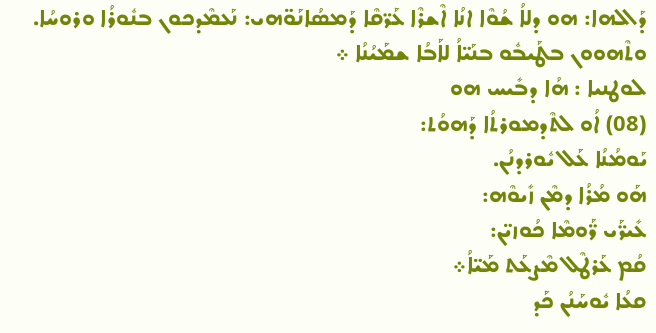ܕܰܐܠܗܐ: ܗܘ ܕܠܐܳ ܫܳܘܶܐ ܐܢܳܐ ܐܶܫܪܶܐ ܥܰܪ̈ܩܶܐ ܕܰܡܣܳܐܢܰܘ̈ܗܝ: ܢܰܥܡܶܕܟܘܢ ܒܢܽܘܪܳܐ ܘܪܘܚܳܐ. ܘܬܶܗܘܘܢ ܒܛܰܝܒܽܘ ܒܢܰܝ̈ܐܳ ܠܐܰܒܳܐ ܫܡܰܝܳܢܳܐ ܀
ܠܘܛܢܝܐ : ܗܳܐ ܕܒܺܝܚ ܗܘ
(08) ܐܳܘ ܠܬܶܕܡܘܪܬܳܐ ܕܰܗܘܳܬ:
ܝܰܘܡܳܢܳܐ ܥܰܠ ܝܽܘܪܕܢܳܢ.
ܗܰܘ ܡܳܪܳܐ ܕܡܶܢ ܙܺܝܘܶܗ:
ܥܺܝܪ̈ܰܝ ܪ̈ܰܘܡܶܐ ܟܳܘܙܝ̈ܢ:
ܩܳܡ ܥܰܪܛܶܠ ܡܶܨܥܰܬ ܡܰܝ̈ܐܳ܀
ܩܥܳܐ ܝܽܘܚܰܢܳܢ ܟܰܕ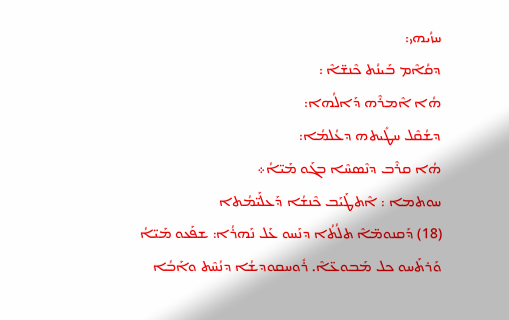ܚܙܳܝܗܝ:
ܕܩܳܐܶܡ ܒܰܝܢܳܬ ܟܶܢܫ̈ܐܶ :
ܗܳܐ ܐܶܡܪܶܗ ܕܰܐܠܳܗܐ:
ܕܫܳܩܶܠ ܚܛܺܝܬܗ ܕܥܳܠܡܳܐ:
ܗܳܐ ܩܪܶܒ ܕܢܶܣܚܶܐ ܒܓܰܘ ܡܰܝ̈ܐܳ܀
ܚܘܬܡܐ : ܐܶܬܛܰܝܰܒ ܟܶܢܫܳܐ ܕܰܥܠܰܝ̈ܡܳܬܐ
(18) ܕܰܩܢܘܡ̈ܐܶ ܬܠܳܬܳܐ ܕܢܰܚܘ ܥܰܠ ܢܰܗܪܳܐ: ܫܦܰܥܘ ܡܰܝ̈ܐܳ ܘܰܪܬܰܚܘ ܟܠ ܡܰܒܘܥ̈ܐܶ. ܪܽܘܚܩܘܕܫܳܐ ܕܢܳܚܶܬ ܘܐܰܒܳܐ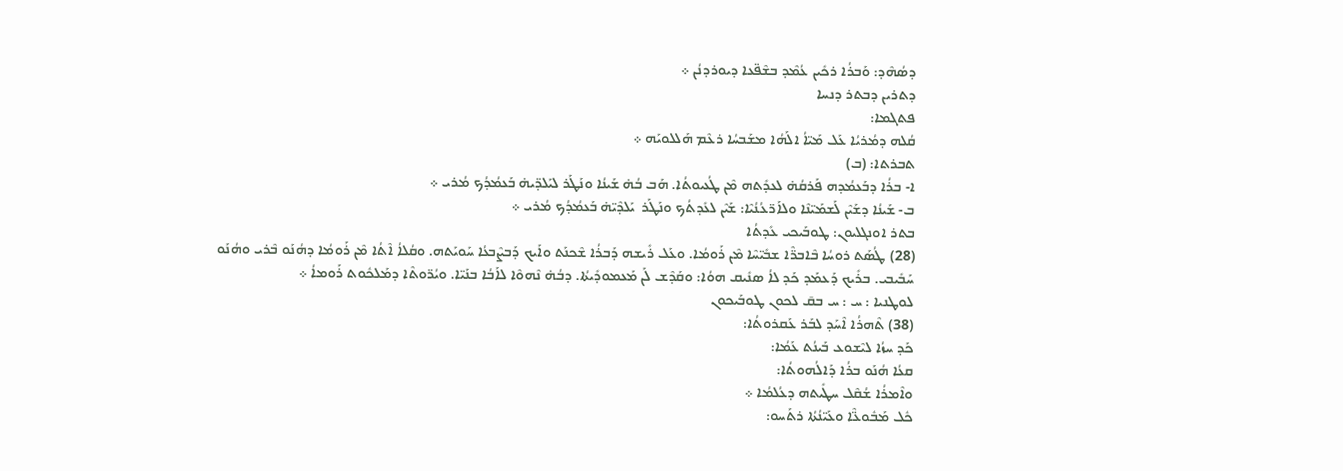ܕܣܳܗܶܕ: ܘܰܒܪܳܐ ܪܟܺܝܢ ܥܳܡܶܕ ܒܫܶܦ̈ܥܐ ܕܝܘܪܕܢܳܢ ܀
ܕܬܪܝܢ ܕܒܬܪ ܕܢܚܐ
ܦܬܓܡܐ:
ܩܳܠܗ ܕܡܳܪܝܳܐ ܥܰܠ ܡܰܝ̈ܐܳ ܐܠܰܗܳܐ ܡܫܰܒܚܳܐ ܪܥܶܡ ܗܰܠܠܘܝܰܗ ܀
ܬܒܪܬܐ: (ܒ)
ܐ- ܒܪܳܐ ܕܒܰܥܡܳܕܗ ܦܰܪܩܳܗ̇ ܠܥܕܺܬܗ ܡܶܢ ܛܳܥܝܘܬܳܐ. ܗܰܒ ܒܳܗ̇ ܫܰܝܢܳܐ ܘܢܰܛܰܪ ܠܝܰܠܕ̈ܝܗ̇ ܒܰܥܡܳܕܳܟ ܡܳܪܝ ܀
ܒ- ܫܰܝܢܳܐ ܕܫܰܝܶܢ ܠܰܫܡܰܝ̈ܢܶܐ ܘܠܐܰܪ̈ܥܳܢܳܝܶܐ: ܫܰܝܶܢ ܠܥܺܕܬܳܟ ܘܢܰܛܰܪ  ܝܰܠܕܶܝ̈ܗ̇ ܒܰܥܡܳܕܳܟ ܡܳܪܝ ܀
ܒܬܪ ܐܘܢܓܠܝܘܢ: ܛܘܒܰܝܟܝ ܥܺܕܬܳܐ
(28) ܛܳܣܰܬ ܪܘܚܳܐ ܒܶܐܒܪ̈ܶܐ ܫܒܺܝ̈ܚܶܐ ܡܶܢ ܪܰܘܡܳܐ. ܘܥܰܠ ܪܺܝܫܗ ܕܰܒܪܳܐ ܫܶܟܢܰܬ ܘܐܰܝܟ ܕܰܒܨܶܒܥܳܐ ܚܰܘܝܰܬܗ. ܘܩܳܠܐܳ ܐܶܬܳܐ ܡܶܢ ܪܰܘܡܳܐ ܕܗܳܢܰܘ ܒܶܪܝ ܘܗܳܢܰܘ ܚܰܒܺܝܒܝ. ܒܪܺܝܟ ܕܰܥܡܰܕ ܟܰܕ ܠܐܳ ܣܢܺܝܩ ܗܘܳܐ: ܘܩܰܕܶܫ ܠܰܢ ܡܰܥܡܘܕܺܝܬܳܐ. ܕܒܳܗ̇ ܢܶܗܘܶܐ ܠܐܰܒܳܐ ܒܢܰܝ̈ܐ. ܘܝܳܪ̈ܘܬܶܐ ܕܡܰܠܟܽܘܬ ܪܰܘܡܐܳ ܀
ܠܘܛܢܝܐ : ܚ : ܚ ܒܩ̄ ܠܟܘܢ ܛܘܒܰܝܟܘܢ
(38) ܬܶܗܪܳܐ ܐܶܚܰܕ ܠܒܰܪ ܥܰܩܪܘܬܳܐ:
ܟܰܕ ܚܙܳܐ ܠܝܶܫܘܥ ܒܰܝܢܳܬ ܥܰܡܳܐ:
ܩܥܳܐ ܗܳܢܰܘ ܒܪܳܐ ܕܰܐܠܳܗܘܬܳܐ:
ܘܐܶܡܪܳܐ ܫܳܩܶܠ ܚܛܺܝܬܗ ܕܥܳܠܡܳܐ ܀
ܟܽܠ ܡܰܒܽܘܥ̈ܶܐ ܘܥܰܝ̈ܢܳܬܳܐ ܪܬܰܚܘ: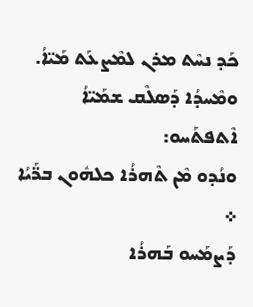ܟܰܕ ܢܚܶܬ ܡܪܢ ܠܡܶܨܥܰܬ ܡܰܝ̈ܐܳ.
ܘܡܶܚܕܳܐ ܕܰܣܠܶܩ ܫܡܰܝ̈ܐܳ ܐܶܬܦܬܰܚܘ:
ܘܢܳܕܘ ܡܶܢ ܬܶܗܪܳܐ ܟܠܗܽܘܢ ܒܪ̈ܰܝܳܐ ܀
ܕܰܨܡܰܚܘ ܒܰܗܪܳܐ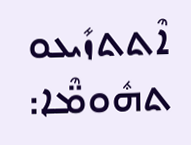ܐܶܬܬܙܺܝܥܘ ܬܗܽܘܡ̈ܶܐ: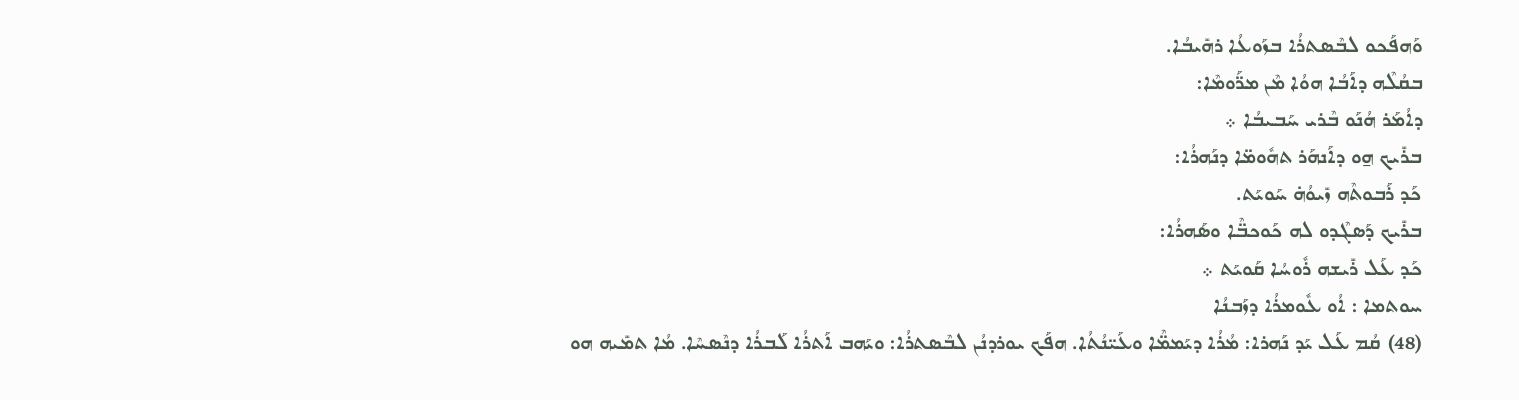ܘܰܗܦܰܟܘ ܠܒܶܣܬܪܳܐ ܒܙܰܘܥܳܐ ܪܗܺܝܒܳܐ.
ܒܩܳܠܶܗ ܕܐܰܒܳܐ ܗܘܳܐ ܡܶܢ ܡܪ̈ܰܘܡܶܐ:
ܕܐܳܡܰܪ ܗܳܢܰܘ ܒܶܪܝ ܚܰܒܝܒܳܐ ܀
ܒܪܺܝܟ ܗ̱ܘ ܕܐܰܢܗܰܪ ܬܗܽܘܡ̈ܐ ܕܢܰܗܪܳܐ:
ܟܰܕ ܪܰܒܘܬܶܗ ܙܺܝܘܳܗ̇ ܚܰܘܝܰܬ.
ܒܪܺܝܟ ܕܰܣܓܶܕܘ ܠܗ ܟܰܘܟܒ̈ܶܐ ܘܣܰܗܪܳܐ:
ܟܰܕ ܥܰܠ ܪܺܝܫܗ ܪܽܘܚܳܐ ܩܰܘܝܰܬ ܀
ܚܘܬܡܐ : ܐܳܘ ܥܽܘܡܪܳܐ ܕܙܰܒܢܳܐ
(48) ܩܳܡ ܥܰܠ ܝܰܕ ܢܰܗܪܐ: ܡܳܪܳܐ ܕܝܰܡܡ̈ܶܐ ܘܥܰܝ̈ܢܳܬܳܐ. ܗܦܰܟ ܝܘܪܕܢܳܢ ܠܒܶܣܬܪܳܐ: ܘܝܰܗܒ ܐܰܬܪܳܐ ܠܰܒܪܳܐ ܕܢܶܣܚܶܐ. ܡܳܐ ܬܡܺܝܗ ܗܘ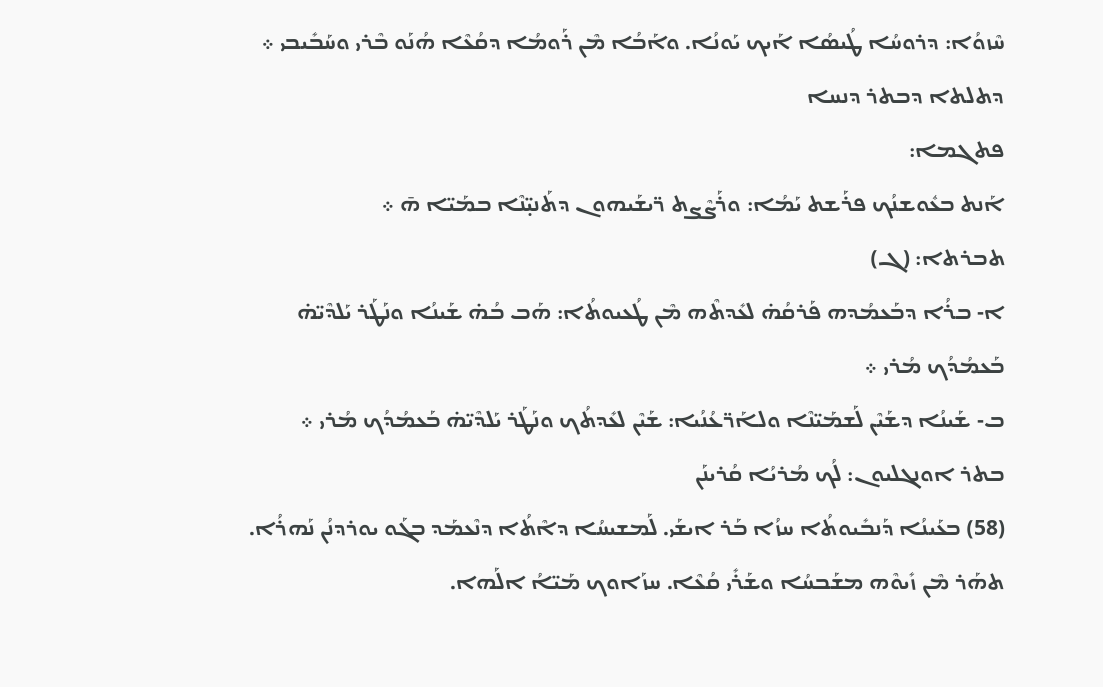ܚܶܙܘܳܐ: ܕܪܘܚܳܐ ܛܳܝܣܳܐ ܐܰܝܟ ܝܰܘܢܳܐ. ܘܐܰܒܳܐ ܡܶܢ ܪܰܘܡܳܐ ܕܩܳܥܶܐ ܗܳܢܰܘ ܒܶܪܝ ܘܚܰܒܺܝܒܝ ܀
ܕܬܠܬܐ ܕܒܬܪ ܕܢܚܐ
ܦܬܓܡܐ:
ܐܰܢܬ ܒܥܽܘܫܢܳܟ ܦܪܰܫܬ ܝܰܡܳܐ: ܘܪܰܨܶܨܬ ܪ̈ܝܫܰܝܗܘܢ ܕܬܰܢܝ̣̈ܢܶܐ ܒܡܰܝ̈ܐ ܗ̄ ܀
ܬܒܪܬܐ: (ܓ)
ܐ- ܒܪܳܐ ܕܒܰܥܡܳܕܗ ܦܰܪܩܳܗ̇ ܠܥܺܕܬܶܗ ܡܶܢ ܛܳܥܝܘܬܳܐ: ܗܰܒ ܒܳܗ̇ ܫܰܝܢܳܐ ܘܢܰܛܰܪ ܝܰܠܕܶܝ̈ܗ̇ ܒܰܥܡܳܕܳܟ ܡܳܪܝ ܀
ܒ- ܫܰܝܢܳܐ ܕܫܰܝܶܢ ܠܰܫܡܰܝ̈ܢܶܐ ܘܠܐܰܪ̈ܥܳܢܳܝܐ: ܫܰܝܶܢ ܠܥܺܕܬܳܟ ܘܢܰܛܰܪ ܝܰܠܕܶܝ̈ܗ̇ ܒܰܥܡܳܕܳܟ ܡܳܪܝ ܀
ܒܬܪ ܐܘܢܓܠܝܘܢ: ܠܳܟ ܡܳܪܝܳܐ ܩܳܪܝܢܰܢ
(58) ܒܥܰܝܢܳܐ ܕܰܢܒܺܝܘܬܳܐ ܚܙܳܐ ܒܰܪ ܐܝܫܰܝ. ܠܰܡܫܝܚܳܐ ܕܐܶܬܳܐ ܕܢܶܥܡܰܕ ܒܓܰܘ ܝܘܪܕܢܳܢ ܢܰܗܪܳܐ. ܬܗܰܪ ܡܶܢ ܙܺܝܘܶܗ ܡܫܰܒܚܳܐ ܘܫܰܪܺܝ ܩܳܥܶܐ. ܚܙܰܐܘܟ ܡܰܝ̈ܐܳ ܐܠܰܗܐ.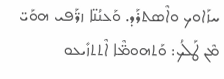ܚܙܰܐܘܟ ܘܐܶܣܬܪܰܕ. ܘܰܥܢܳܢ̈ܐ ܙܪ̈ܰܦܝ ܗܘܰܝ̈ ܡܶܢ ܛܰܠܳܟ: ܘܰܬܗܘܡ̈ܶܐ ܐܶܬܬܙܺܝܥܘ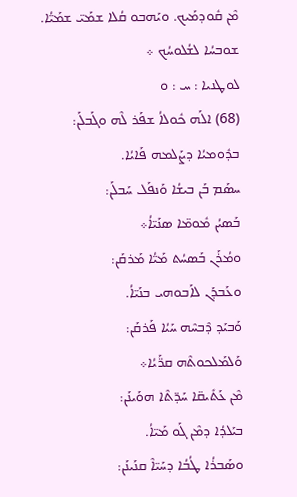ܡܶܢ ܩܽܘܕܡܰܝܟ. ܘܝܰܗܒܘ ܩܳܠܐ ܫܡܰܝ̈ ܫܡܰܝ̈ܳܐ. ܫܘܒܚܳܐ ܠܫܳܠܘܚܳܟ ܀
ܠܘܛܢܝܐ : ܚ : ܘ
(68) ܐܠܰܗ ܟܽܘܠܐܳ ܫܦܰܪ ܠܶܗ ܘܓܰܒܠܰܢ:
ܒܕܽܘܡܝܳܐ ܕܨܰܠܡܗ ܦܰܐܝܳܐ.
ܚܣܰܡ ܒܰܢ ܒܝܫܳܐ ܘܰܢܦܰܠ ܚܰܒܠܰܢ:
ܒܰܣܝܳܢ ܡܽܘܡ̈ܐ ܣܢܰܝ̈ܐܳ܀
ܘܡܳܪܰܢ ܒܰܣܚܳܬ ܡܰܝ̈ܳܐ ܡܰܪܩܰܢ:
ܘܥܰܒܕܰܢ ܠܐܰܒܘܗܝ ܒܢܰܝ̈ܐܳ.
ܘܰܒܝܰܕ ܕܶܒܚܶܗ ܚܰܝܳܐ ܦܰܪܩܰܢ:
ܘܰܠܡܰܠܟܘܬܶܗ ܩܪ̈ܰܝܳܐ܀
ܡܶܢ ܥܰܬܺܝܩ̈ܐ ܚܰܕ̈ܬܶܐ ܗܘܰܝܢܰܢ:
ܒܝܰܠܕܳܐ ܕܡܶܢ ܓܰܘ ܡܰܝ̈ܐܳ.
ܘܣܰܒܪܳܐ ܛܳܒܳܐ ܕܚܰܝ̈ܐܶ ܩܢܰܝܢܰܢ: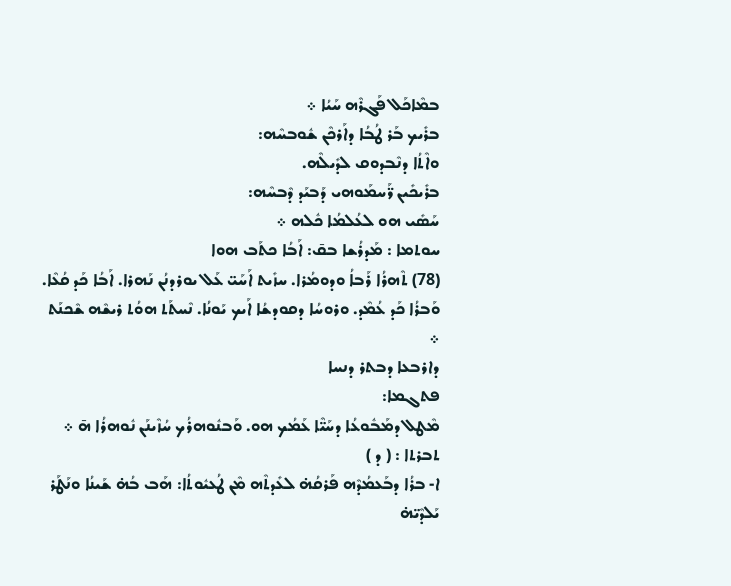ܒܡܶܐܟܰܠ ܦܰܓܪܶܗ ܚܰܝܳܐ ܀
ܒܪܺܝܟ ܒܰܪ ܛܳܒܳܐ ܕܐܰܪܟܶܢ ܫܽܘܒܚܶܗ:
ܘܐܶܬܳܐ ܕܢܶܒܕܘܩ ܠܕܺܝܠܶܗ.
ܒܪܺܝܟܺܝܢ ܪ̈ܰܚܡܰܘܗܝ ܕܰܒܝܰܕ ܕܶܒܚܶܗ:
ܚܰܣܺܝ ܗܘ ܠܥܳܠܡܳܐ ܟܽܠܗ ܀
ܚܘܬܡܐ : ܡܰܕܪܳܫܐ ܒܩ̄: ܐܰܒܳܐ ܟܬܰܒ ܗܘܐ
(78) ܬܶܗܪܳܐ ܪܰܒܐܳ ܘܕܘܡܳܪܐ. ܚܙܺܝܬ ܐܰܚܰܝ̈ ܥܰܠ ܝܘܪܕܢܳܢ ܢܰܗܪܐ. ܐܰܒܳܐ ܟܰܕ ܩܳܥܶܐ. ܘܰܒܪܳܐ ܟܰܕ ܥܳܡܶܕ. ܘܪܘܚܳܐ ܕܩܘܕܫܳܐ ܐܰܝܟ ܝܰܘܢܳܐ. ܢܶܚܬܰܬ ܗܘܳܬ ܪܝܫܶܗ ܫܶܟܢܰܬ ܀
ܕܐܪܒܥܐ ܕܒܬܪ ܕܢܚܐ
ܦܬܓܡܐ:
ܡܶܛܠ ܕܡܰܒܽܘܥܳܐ ܕܚܰܝ̈ܶܐ ܥܰܡܳܟ ܗܘ. ܘܰܒܢܽܘܗܪܳܟ ܚܳܙܶܝܢܰܢ ܢܽܘܗܪܳܐ ܗ̄ ܀
ܬܒܪܬܐ : ( ܕ )
ܐ- ܒܪܳܐ ܕܒܰܥܡܳܕܶܗ ܦܰܪܩܳܗ̇ ܠܥܺܕܬܶܗ ܡܶܢ ܛܳܥܝܽܘܬܳܐ: ܗܰܒ ܒܳܗ̇ ܫܰܝܢܳܐ ܘܢܰܛܰܪ ܝܰܠܕܶܝ̈ܗ̇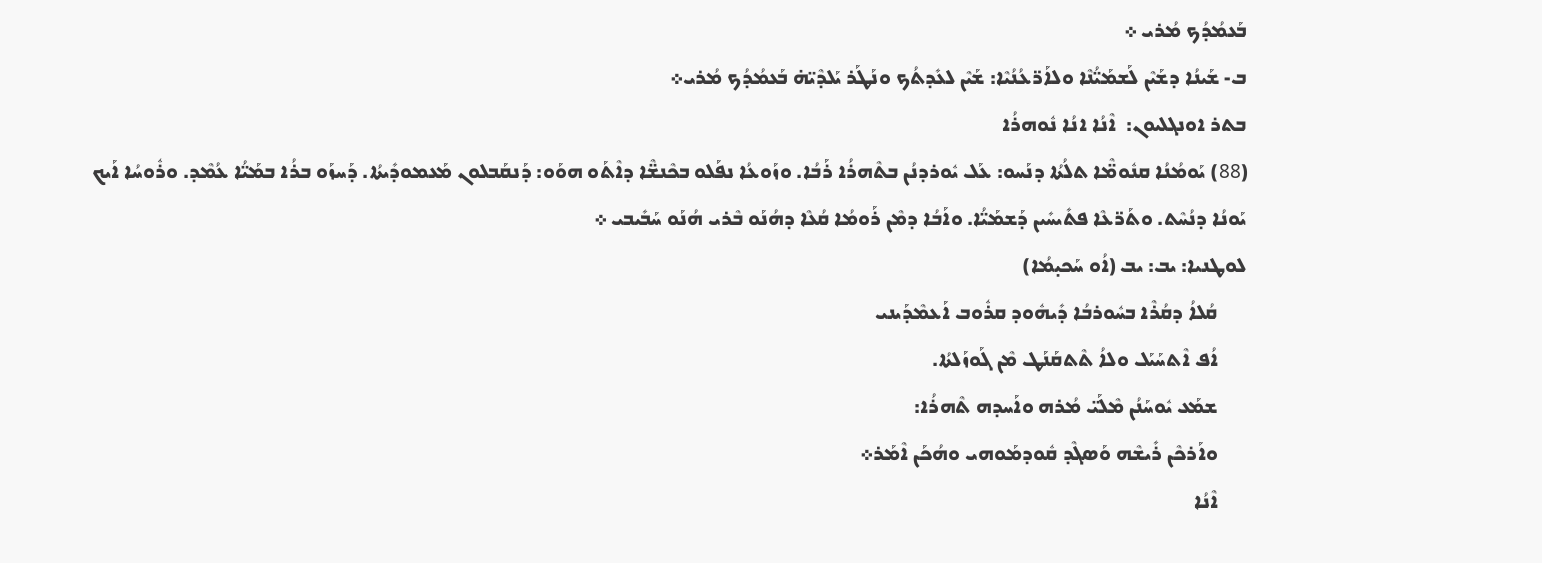ܒܰܥܡܳܕܳܟ ܡܳܪܝ ܀
ܒ- ܫܰܝܢܳܐ ܕܫܰܝܶܢ ܠܰܫܡܰܝ̈ܳܢܶܐ ܘܠܐܰܪ̈ܥܳܢܳܝܶܐ: ܫܰܝܶܢ ܠܥܺܕܬܳܟ ܘܢܰܛܰܪ ܝܰܠܕܶܝ̈ܗ̇ ܒܰܥܡܳܕܳܟ ܡܳܪܝ܀
ܒܬܪ ܐܘܢܓܠܝܘܢ:  ܐܶܢܳܐ ܐܢܳܐ ܢܽܘܗܪܳܐ
(88) ܝܰܘܡܳܢܳܐ ܩܢܽܘܡ̈ܶܐ ܬܠܳܬܳܐ ܕܢܰܚܘ: ܥܰܠ ܝܽܘܪܕܢܳܢ ܒܬܶܗܪܳܐ ܪܰܒܳܐ. ܘܙܰܘܥܳܐ ܢܦܰܠܘ ܒܟܶܢܫ̈ܶܐ ܕܐܶܬܰܘ ܗܘܰܘ: ܕܰܢܩܰܒܠܘܢ ܡܰܥܡܘܕܺܝܬܳܐ. ܕܰܚܙܰܘ ܒܪܳܐ ܒܡܰܝ̈ܳܐ ܥܳܡܶܕ. ܘܪܽܘܚܳܐ ܐܰܝܟ ܝܰܘܢܳܐ ܕܢܳܚܶܬ. ܘܬܰܪ̈ܥܶܐ ܦܬܺܝܚܺܝܢ ܕܰܫܡܰܝ̈ܳܐ. ܘܐܰܒܳܐ ܕܡܶܢ ܪܰܘܡܳܐ ܩܳܥܶܐ ܕܗܳܢܰܘ ܒܶܪܝ ܗܳܢܰܘ ܚܰܒܺܝܒܝ ܀
ܠܘܛܢܝܐ: ܝܒ: ܝܒ (ܐܳܘ ܚܰܟܝ̣ܡܳܐ)
      ܩܳܠܐܳ ܕܩܳܪܶܐ ܒܚܽܘܪܒܳܐ ܕܺܝܗܽܘܕ ܩܪܽܘܒ ܐܰܥܡܶܕܰܝܢܝ
      ܐܳܦ ܐܶܬܚܰܝܰܠ ܘܠܐܳ ܬܶܬܩܰܢܰܛ ܡܶܢ ܓܰܘܙܰܠܬܳܐ.
      ܫܡܰܥ ܝܽܘܚܰܢܳܢ ܡܶܠܰܝ̈ ܡܳܪܗ ܘܐܰܚܕܗ ܬܶܗܪܳܐ:
      ܘܐܰܪܟܶܢ ܪܺܝܫܶܗ ܘܰܣܓܶܕ ܩܽܘܕܡܰܘܗܝ ܘܗܳܟܰܢ ܐܶܡܰܪ܀
      ܐܶܢܳܐ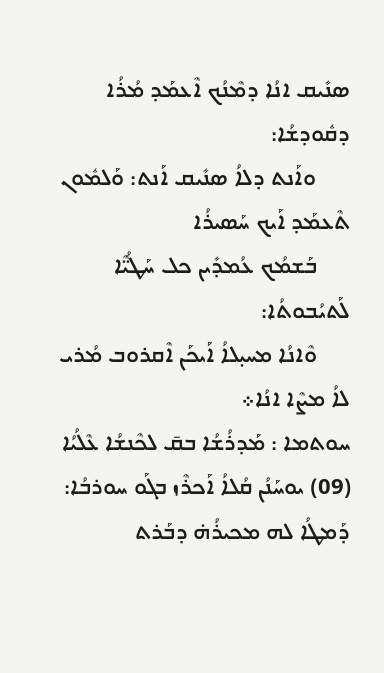ܣܢܺܝܩ ܐܢܳܐ ܕܡܶܢܳܟ ܐܶܥܡܰܕ ܡܳܪܳܐ ܕܩܽܘܕܫܳܐ:
      ܘܐܰܢܬ ܕܠܐܳ ܣܢܺܝܩ ܐܰܢܬ: ܘܰܠܡܽܘܢ ܬܶܥܡܰܕ ܐܰܝܟ ܚܰܣܝܪܳܐ
      ܒܰܫܡܳܟ ܥܳܡܕܺܝܢ ܟܠ ܚܰܛܳܝ̈ܶܐ ܠܰܬܝܳܒܘܬܳܐ:
      ܘܶܐܢܳܐ ܡܚܝ̣ܠܐܳ ܐܰܝܟܰܢ ܐܶܩܪܘܒ ܡܳܪܝ ܠܐܳ ܡܨܶܐ ܐܢܳܐ܀
ܚܘܬܡܐ : ܡܰܕܪܳܫܳܐ ܒܩ̄ ܠܟܶܢܫܳܐ ܥܶܠܳܝܳܐ
(09) ܝܘܚܰܢܳܢ ܩܳܠܐܳ ܐܰܟܪܶܙ ܒܓܰܘ ܚܘܪܒܳܐ: ܕܰܡܛܳܐ ܠܗ ܡܟܝܪܳܗ̇ ܕܒܰܪܬ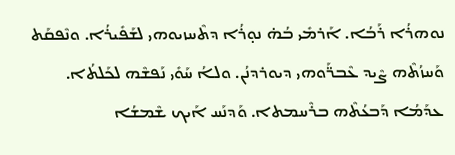ܢܘܗܪܳܐ ܪܰܒܳܐ. ܐܰܪܡܺܝ ܒܳܗ̇ ܢܘ̣ܪܳܐ ܕܬܶܚܙܝܘܗܝ ܠܫܰܦܺܝܪܳܐ. ܘܢܶܦܩܰܬ ܘܰܚܙܳܬܶܗ ܨܶܝܕ ܥܶܒܪ̈ܰܘܗܝ ܕܝܘܪܕܢܳܢ. ܘܠܐܳ ܚܰܘܺܝ ܢܰܦܫܶܗ ܠܟܰܠܬܳܐ. ܥܕܰܡܳܐ ܕܰܒܥܳܬܶܗ ܒܪܶܚܡܬܐ. ܘܰܕܢܰܚ ܐܰܝܟ ܫܶܡܫܳܐ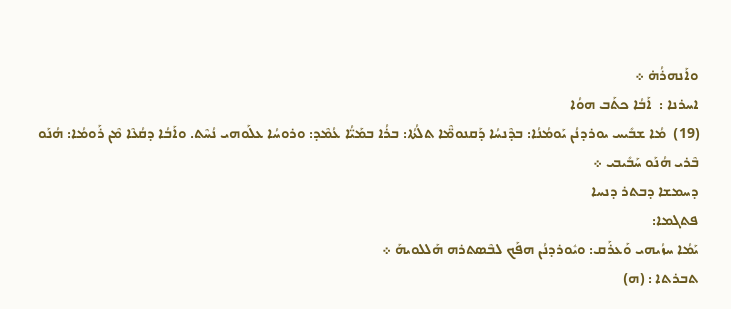ܘܐܰܢܗܪܳܗ̇ ܀
ܐܚܪܢܐ :  ܐܰܒܳܐ ܟܬܰܒ ܗܘܳܐ
(19)  ܡܳܐ ܫܒܺܝܚ ܝܘܪܕܢܳܢ ܝܰܘܡܳܢܳܐ: ܒܕܶܢܚܳܐ ܕܰܩܢܘܡ̈ܶܐ ܬܠܳܬܳܐ: ܒܪܳܐ ܒܡܰܝ̈ܳܐ ܥܳܡܶܕ: ܘܪܘܚܳܐ ܥܠܰܘܗܝ ܢܳܚܶܬ. ܘܐܰܒܳܐ ܕܩܳܥܶܐ ܡܶܢ ܪܰܘܡܳܐ: ܗܳܢܰܘ ܒܶܪܝ ܗܳܢܰܘ ܚܰܒܺܝܒܝ ܀
ܕܚܡܫܐ ܕܒܬܪ ܕܢܚܐ
ܦܬܓܡܐ:
ܝܰܡܳܐ ܚܙܳܝܗܝ ܘܰܥܪܰܩ: ܘܝܽܘܪܕܢܳܢ ܗܦܰܟ ܠܒܶܣܬܪܗ ܗܰܠܠܘܝܗܰ ܀
ܬܒܪܬܐ : (ܗ)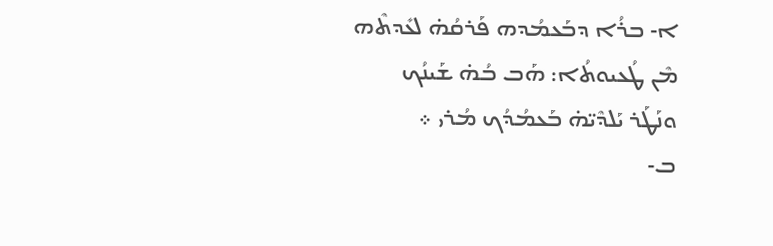ܐ- ܒܪܳܐ ܕܒܰܥܡܳܕܗ ܦܰܪܩܳܗ̇ ܠܥܺܕܬܶܗ ܡܶܢ ܛܳܥܝܘܬܳܐ: ܗܰܒ ܒܳܗ̇ ܫܰܝܢܳܟ ܘܢܰܛܰܪ ܝܰܠܕܶܝ̈ܗ̇ ܒܰܥܡܳܕܳܟ ܡܳܪܝ ܀
ܒ-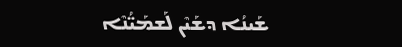ܫܰܝܢܳܐ ܕܫܰܝܶܢ ܠܰܫܡܰܝ̈ܳܢܶܐ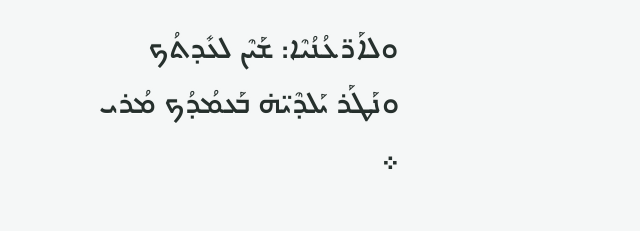ܘܠܐܰܪ̈ܥܳܢܳܝܶܐ: ܫܰܝܶܢ ܠܥܺܕܬܳܟ ܘܢܰܛܰܪ ܝܰܠܕܶܝ̈ܗ̇ ܒܰܥܡܳܕܳܟ ܡܳܪܝ ܀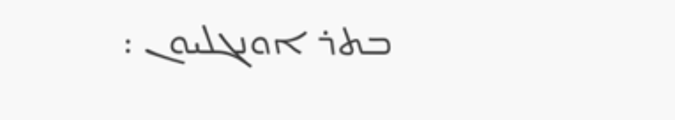ܒܬܪ ܐܘܢܓܠܝܘܢ :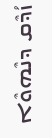ܙܳܕܶܩ ܕܢܶܗܘܶܐ